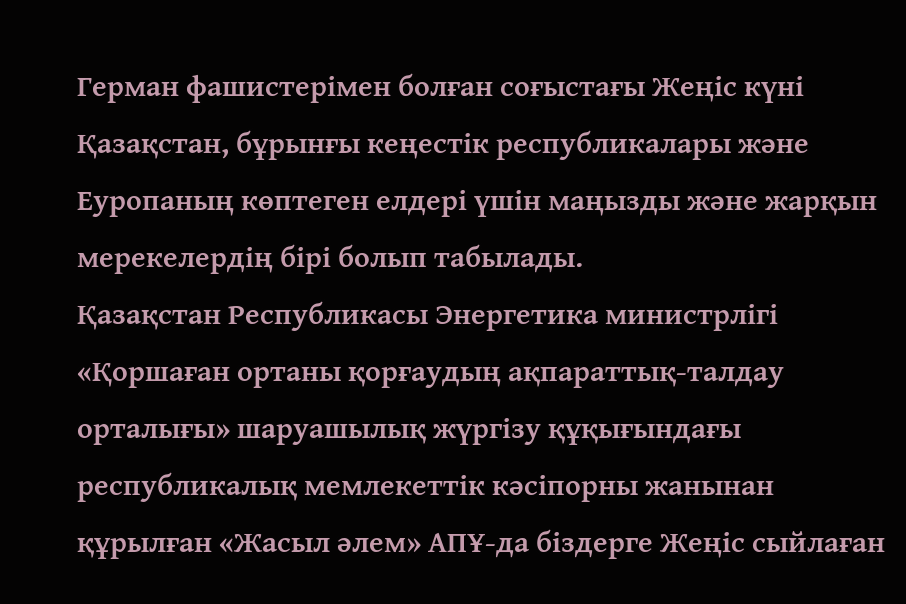Герман фашистерімен болған соғыстағы Жеңіс күні Қазақстан, бұрынғы кеңестік республикалары және Еуропаның көптеген елдері үшін маңызды және жарқын мерекелердің бірі болып табылады.
Қазақстан Республикасы Энергетика министрлігі «Қоршаған ортаны қорғаудың ақпараттық-талдау орталығы» шаруашылық жүргізу құқығындағы республикалық мемлекеттік кәсіпорны жанынан құрылған «Жасыл әлем» АПҰ-да біздерге Жеңіс сыйлаған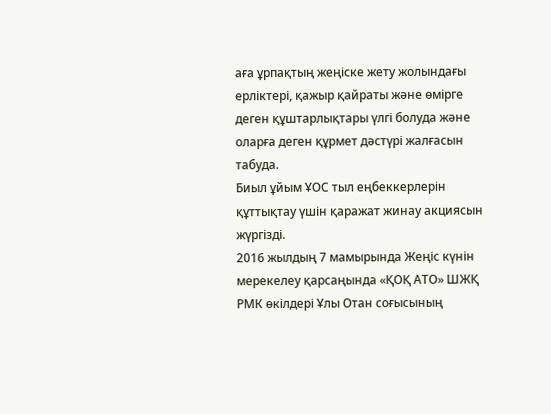аға ұрпақтың жеңіске жету жолындағы ерліктері, қажыр қайраты және өмірге деген құштарлықтары үлгі болуда және оларға деген құрмет дәстүрі жалғасын табуда.
Биыл ұйым ҰОС тыл еңбеккерлерін құттықтау үшін қаражат жинау акциясын жүргізді.
2016 жылдың 7 мамырында Жеңіс күнін мерекелеу қарсаңында «ҚОҚ АТО» ШЖҚ РМК өкілдері Ұлы Отан соғысының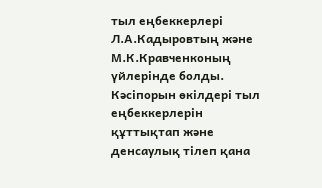тыл еңбеккерлері Л.А.Кадыровтың және М.К.Кравченконың үйлерінде болды.
Кәсіпорын өкілдері тыл еңбеккерлерін құттықтап және денсаулық тілеп қана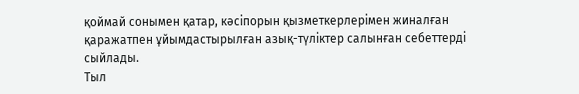қоймай сонымен қатар, кәсіпорын қызметкерлерімен жиналған қаражатпен ұйымдастырылған азық-түліктер салынған себеттерді сыйлады.
Тыл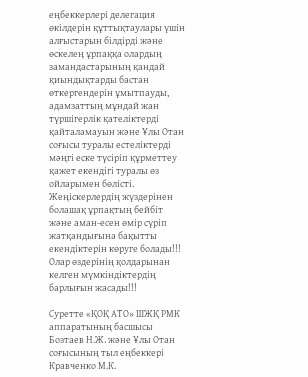еңбеккерлері делегация өкілдерін құттықтаулары үшін алғыстарын білдірді және өскелең ұрпаққа олардың замандастарының қандай қиындықтарды бастан өткергендерін ұмытпауды, адамзаттың мұндай жан түршігерлік қателіктерді қайталамауын және Ұлы Отан соғысы туралы естеліктерді мәңгі еске түсіріп құрметтеу қажет екендігі туралы өз ойларымен бөлісті.
Жеңіскерлердің жүздерінен болашақ ұрпақтың бейбіт және аман-есен өмір сүріп жатқандығына бақытты екендіктерін көруге болады!!! Олар өздерінің қолдарынан келген мүмкіндіктердің барлығын жасады!!!

Суретте «ҚОҚ АТО» ШЖҚ РМК аппаратының басшысы Бозтаев Н.Ж. және Ұлы Отан соғысының тыл еңбеккері Кравченко М.К.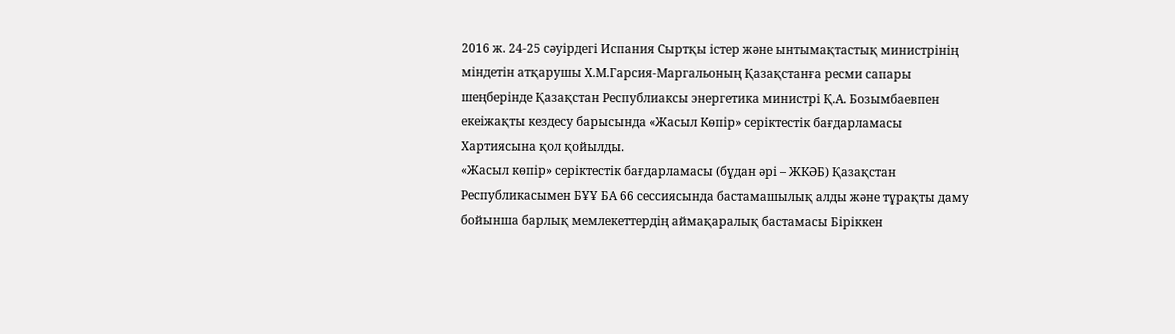2016 ж. 24-25 сәуірдегі Испания Сыртқы істер және ынтымақтастық министрінің міндетін атқарушы Х.М.Гарсия-Маргальоның Қазақстанға ресми сапары шеңберінде Қазақстан Республиаксы энергетика министрі Қ.А. Бозымбаевпен екеіжақты кездесу барысында «Жасыл Көпір» серіктестік бағдарламасы Хартиясына қол қойылды.
«Жасыл көпір» серіктестік бағдарламасы (бұдан әрі – ЖКӘБ) Қазақстан Республикасымен БҰҰ БА 66 сессиясында бастамашылық алды және тұрақты даму бойынша барлық мемлекеттердің аймақаралық бастамасы Біріккен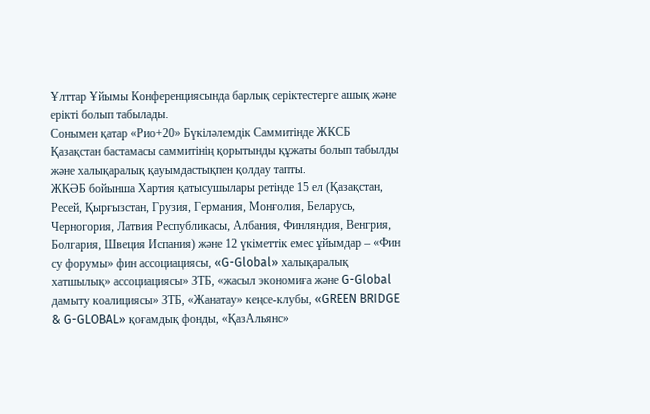Ұлттар Ұйымы Конференциясында барлық серіктестерге ашық және ерікті болып табылады.
Сонымен қатар «Рио+20» Бүкіләлемдік Саммитінде ЖКСБ Қазақстан бастамасы саммитінің қорытынды құжаты болып табылды және халықаралық қауымдастықпен қолдау тапты.
ЖКӘБ бойынша Хартия қатысушылары ретінде 15 ел (Қазақстан, Ресей, Қырғызстан, Грузия, Германия, Монғолия, Беларусь, Черногория, Латвия Республикасы, Албания, Финляндия, Венгрия, Болгария, Швеция Испания) және 12 үкіметтік емес ұйымдар – «Фин су форумы» фин ассоциациясы, «G-Global» халықаралық хатшылық» ассоциациясы» ЗТБ, «жасыл экономиға және G-Global дамыту коалициясы» ЗТБ, «Жанатау» кеңсе-клубы, «GREEN BRIDGE & G-GLOBAL» қоғамдық фонды, «ҚазАльянс»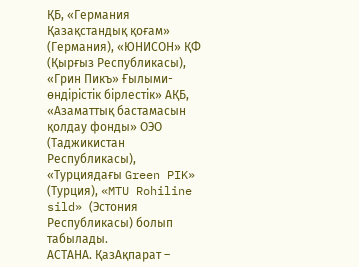ҚБ, «Германия Қазақстандық қоғам» (Германия), «ЮНИСОН» ҚФ (Қырғыз Республикасы), «Грин Пикъ» Ғылыми-өндірістік бірлестік» АҚБ, «Азаматтық бастамасын қолдау фонды» ОЭО (Таджикистан Республикасы), «Турциядағы Green PIK» (Турция), «MTU Rohiline sild» (Эстония Республикасы) болып табылады.
АСТАНА. ҚазАқпарат –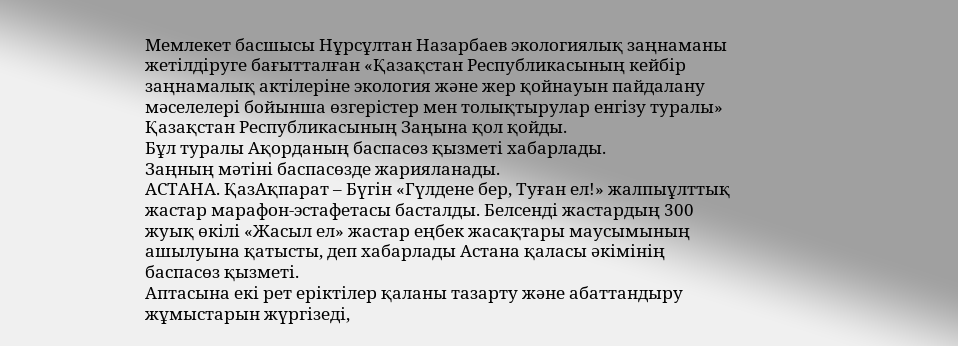Мемлекет басшысы Нұрсұлтан Назарбаев экологиялық заңнаманы жетілдіруге бағытталған «Қазақстан Республикасының кейбір заңнамалық актілеріне экология және жер қойнауын пайдалану мәселелері бойынша өзгерістер мен толықтырулар енгізу туралы» Қазақстан Республикасының Заңына қол қойды.
Бұл туралы Ақорданың баспасөз қызметі хабарлады.
Заңның мәтіні баспасөзде жарияланады.
АСТАНА. ҚазАқпарат – Бүгін «Гүлдене бер, Туған ел!» жалпыұлттық жастар марафон-эстафетасы басталды. Белсенді жастардың 300 жуық өкілі «Жасыл ел» жастар еңбек жасақтары маусымының ашылуына қатысты, деп хабарлады Астана қаласы әкімінің баспасөз қызметі.
Аптасына екі рет еріктілер қаланы тазарту және абаттандыру жұмыстарын жүргізеді,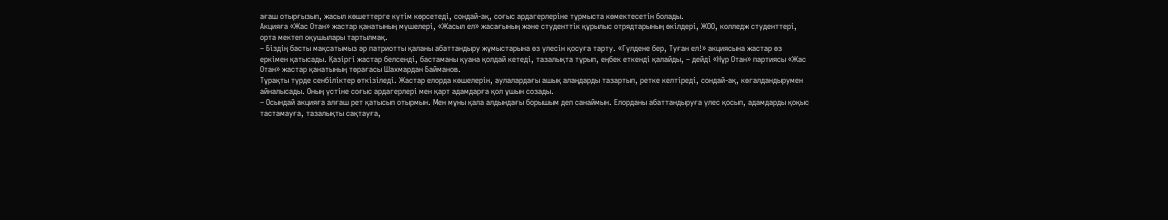ағаш отырғызып, жасыл көшеттерге күтім көрсетеді, сондай-ақ, соғыс ардагерлеріне тұрмыста көмектесетін болады.
Акцияға «Жас Отан» жастар қанатының мүшелері, «Жасыл ел» жасағының және студенттік құрылыс отрядтарының өкілдері, ЖОО, колледж студенттері, орта мектеп оқушылары тартылмақ.
– Біздің басты мақсатымыз әр патриотты қаланы абаттандыру жұмыстарына өз үлесін қосуға тарту. «Гүлдене бер, Туған ел!» акциясына жастар өз еркімен қатысады. Қазіргі жастар белсенді, бастаманы қуана қолдай кетеді, тазалықта тұрып, еңбек еткенді қалайды, – дейді «Нұр Отан» партиясы «Жас Отан» жастар қанатының төрағасы Шахмардан Байманов.
Тұрақты түрде сенбіліктер өткізіледі. Жастар елорда көшелерін, аулалардағы ашық алаңдарды тазартып, ретке келтіреді, сондай-ақ, көгалдандырумен айналысады. Оның үстіне соғыс ардагерлері мен қарт адамдарға қол ұшын созады.
– Осындай акцияға алғаш рет қатысып отырмын. Мен мұны қала алдындағы борышым деп санаймын. Елорданы абаттандыруға үлес қосып, адамдарды қоқыс тастамауға, тазалықты сақтауға,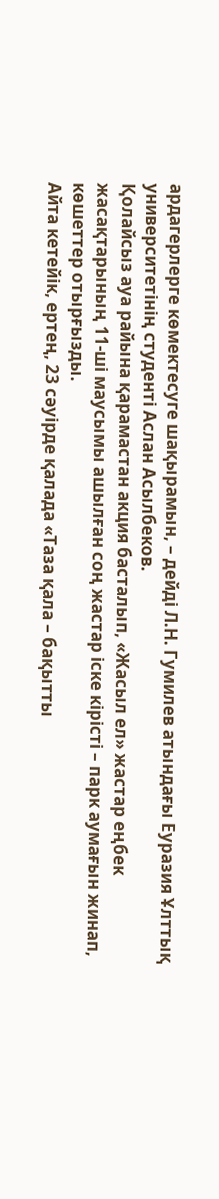ардагерлерге көмектесуге шақырамын, – дейді Л.Н. Гумилев атындағы Еуразия Ұлттық университетінің студенті Аслан Асылбеков.
Қолайсыз ауа райына қарамастан акция басталып, «Жасыл ел» жастар еңбек жасақтарының 11-ші маусымы ашылған соң жастар іске кірісті – парк аумағын жинап, көшеттер отырғызды.
Айта кетейік, ертең, 23 сәуірде қалада «Таза қала – бақытты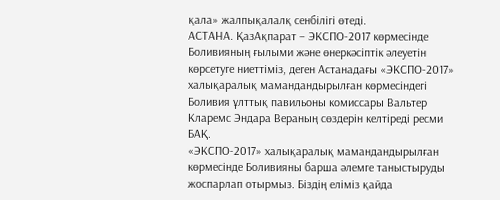қала» жалпықалалқ сенбілігі өтеді.
АСТАНА. ҚазАқпарат – ЭКСПО-2017 көрмесінде Боливияның ғылыми және өнеркәсіптік әлеуетін көрсетуге ниеттіміз, деген Астанадағы «ЭКСПО-2017» халықаралық мамандандырылған көрмесіндегі Боливия ұлттық павильоны комиссары Вальтер Кларемс Эндара Вераның сөздерін келтіреді ресми БАҚ.
«ЭКСПО-2017» халықаралық мамандандырылған көрмесінде Боливияны барша әлемге таныстыруды жоспарлап отырмыз. Біздің еліміз қайда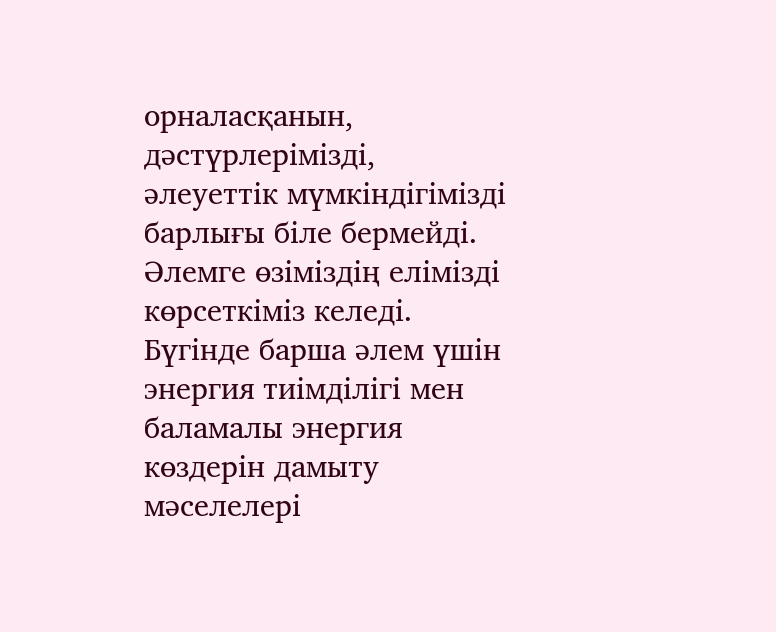орналасқанын, дәстүрлерімізді, әлеуеттік мүмкіндігімізді барлығы біле бермейді. Әлемге өзіміздің елімізді көрсеткіміз келеді. Бүгінде барша әлем үшін энергия тиімділігі мен баламалы энергия көздерін дамыту мәселелері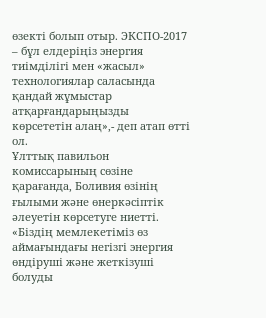өзекті болып отыр. ЭКСПО-2017 – бұл елдеріңіз энергия тиімділігі мен «жасыл» технологиялар саласында қандай жұмыстар атқарғандарыңызды көрсететін алаң»,- деп атап өтті ол.
Ұлттық павильон комиссарының сөзіне қарағанда, Боливия өзінің ғылыми және өнеркәсіптік әлеуетін көрсетуге ниетті.
«Біздің мемлекетіміз өз аймағындағы негізгі энергия өндіруші және жеткізуші болуды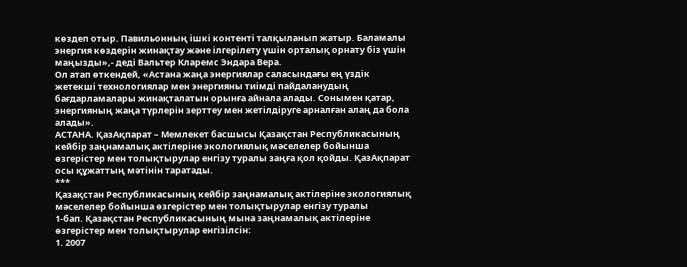көздеп отыр. Павильонның ішкі контенті талқыланып жатыр. Баламалы энергия көздерін жинақтау және ілгерілету үшін орталық орнату біз үшін маңызды»,- деді Вальтер Кларемс Эндара Вера.
Ол атап өткендей, «Астана жаңа энергиялар саласындағы ең үздік жетекші технологиялар мен энергияны тиімді пайдаланудың бағдарламалары жинақталатын орынға айнала алады. Сонымен қатар, энергияның жаңа түрлерін зерттеу мен жетілдіруге арналған алаң да бола алады».
АСТАНА. ҚазАқпарат – Мемлекет басшысы Қазақстан Республикасының кейбір заңнамалық актілеріне экологиялық мәселелер бойынша өзгерістер мен толықтырулар енгізу туралы заңға қол қойды. ҚазАқпарат осы құжаттың мәтінін таратады.
***
Қазақстан Республикасының кейбір заңнамалық актілеріне экологиялық мәселелер бойынша өзгерістер мен толықтырулар енгізу туралы
1-бап. Қазақстан Республикасының мына заңнамалық актілеріне өзгерістер мен толықтырулар енгізілсін:
1. 2007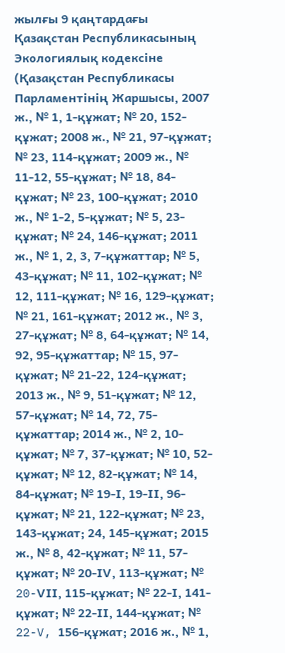жылғы 9 қаңтардағы Қазақстан Республикасының Экологиялық кодексіне (Қазақстан Республикасы Парламентiнiң Жаршысы, 2007 ж., № 1, 1-құжат; № 20, 152-құжат; 2008 ж., № 21, 97-құжат; № 23, 114-құжат; 2009 ж., № 11-12, 55-құжат; № 18, 84-құжат; № 23, 100-құжат; 2010 ж., № 1-2, 5-құжат; № 5, 23-құжат; № 24, 146-құжат; 2011 ж., № 1, 2, 3, 7-құжаттар; № 5, 43-құжат; № 11, 102-құжат; № 12, 111-құжат; № 16, 129-құжат; № 21, 161-құжат; 2012 ж., № 3, 27-құжат; № 8, 64-құжат; № 14, 92, 95-құжаттар; № 15, 97-құжат; № 21-22, 124-құжат; 2013 ж., № 9, 51-құжат; № 12, 57-құжат; № 14, 72, 75-құжаттар; 2014 ж., № 2, 10-құжат; № 7, 37-құжат; № 10, 52-құжат; № 12, 82-құжат; № 14, 84-құжат; № 19-І, 19-ІІ, 96-құжат; № 21, 122-құжат; № 23, 143-құжат; 24, 145-құжат; 2015 ж., № 8, 42-құжат; № 11, 57-құжат; № 20-ІV, 113-құжат; № 20-VІІ, 115-құжат; № 22-І, 141-құжат; № 22-ІІ, 144-құжат; № 22-V, 156-құжат; 2016 ж., № 1,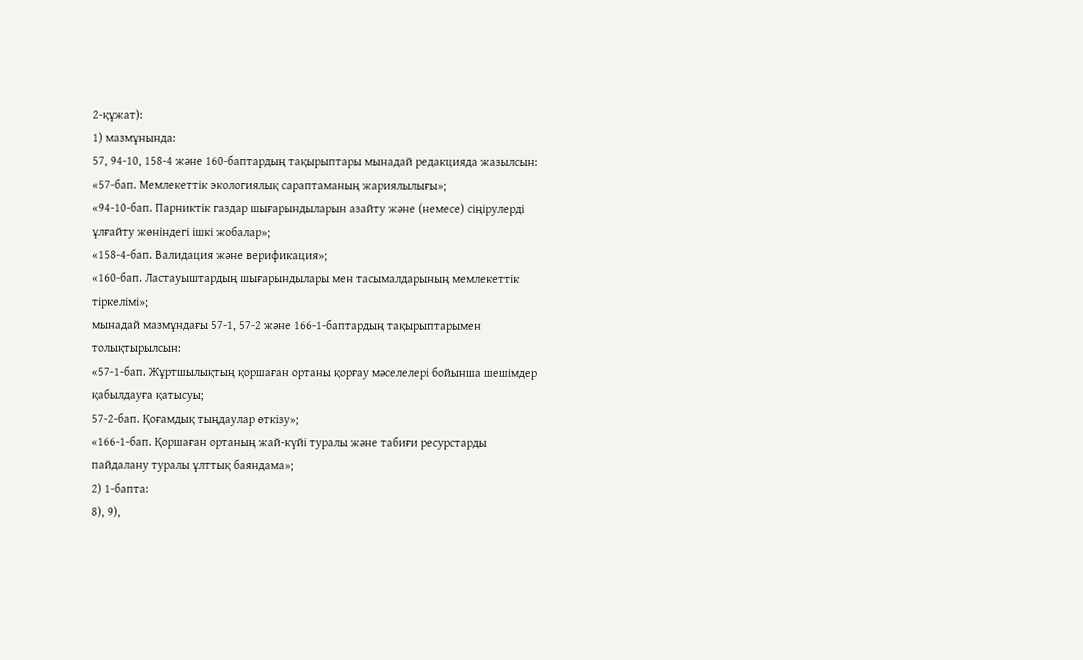2-құжат):
1) мазмұнында:
57, 94-10, 158-4 және 160-баптардың тақырыптары мынадай редакцияда жазылсын:
«57-бап. Мемлекеттік экологиялық сараптаманың жариялылығы»;
«94-10-бап. Парниктік газдар шығарындыларын азайту және (немесе) сіңірулерді ұлғайту жөніндегі ішкі жобалар»;
«158-4-бап. Валидация және верификация»;
«160-бап. Ластауыштардың шығарындылары мен тасымалдарының мемлекеттік тіркелімі»;
мынадай мазмұндағы 57-1, 57-2 және 166-1-баптардың тақырыптарымен толықтырылсын:
«57-1-бап. Жұртшылықтың қоршаған ортаны қорғау мәселелері бойынша шешімдер қабылдауға қатысуы;
57-2-бап. Қоғамдық тыңдаулар өткізу»;
«166-1-бап. Қоршаған ортаның жай-күйі туралы және табиғи ресурстарды пайдалану туралы ұлттық баяндама»;
2) 1-бапта:
8), 9),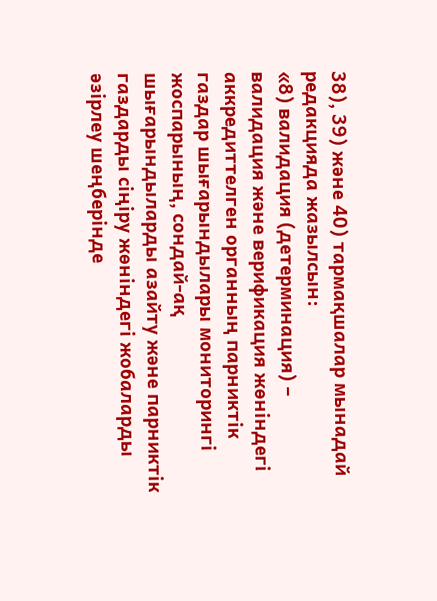38), 39) және 40) тармақшалар мынадай редакцияда жазылсын:
«8) валидация (детерминация) – валидация және верификация жөніндегі аккредиттелген органның парниктік газдар шығарындылары мониторингі жоспарының, сондай-ақ шығарындыларды азайту және парниктік газдарды сіңіру жөніндегі жобаларды әзірлеу шеңберінде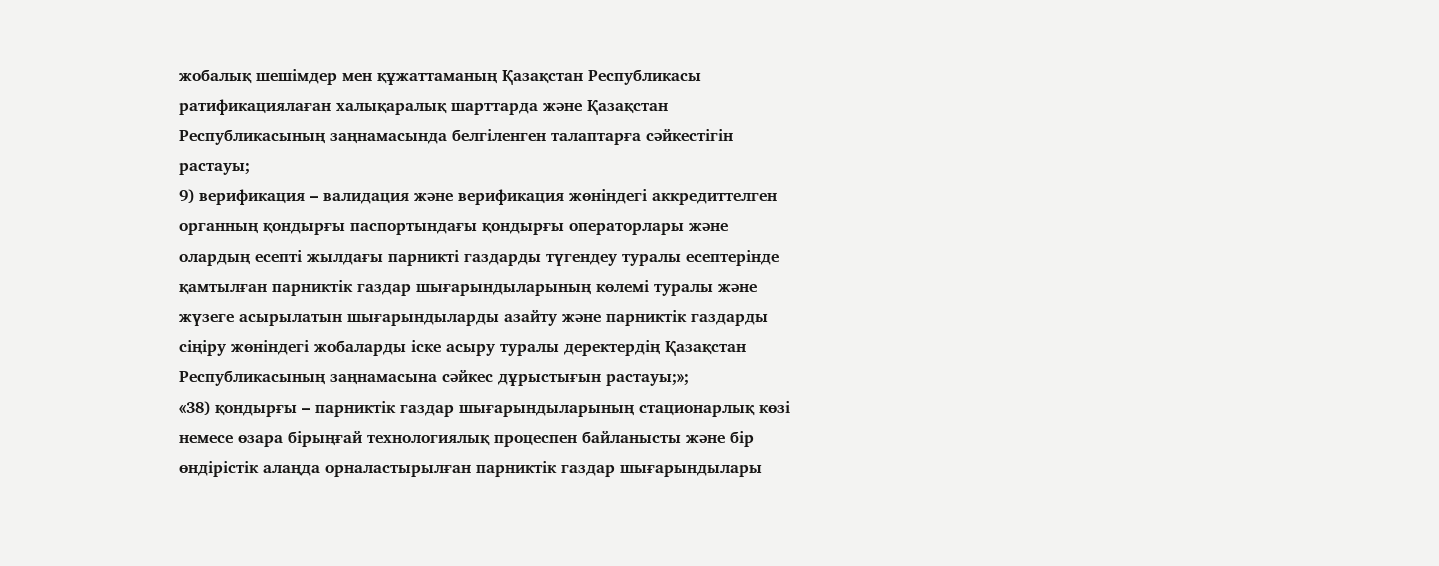жобалық шешімдер мен құжаттаманың Қазақстан Республикасы ратификациялаған халықаралық шарттарда және Қазақстан Республикасының заңнамасында белгіленген талаптарға сәйкестігін растауы;
9) верификация – валидация және верификация жөніндегі аккредиттелген органның қондырғы паспортындағы қондырғы операторлары және олардың есепті жылдағы парникті газдарды түгендеу туралы есептерінде қамтылған парниктік газдар шығарындыларының көлемі туралы және жүзеге асырылатын шығарындыларды азайту және парниктік газдарды сіңіру жөніндегі жобаларды іске асыру туралы деректердің Қазақстан Республикасының заңнамасына сәйкес дұрыстығын растауы;»;
«38) қондырғы – парниктік газдар шығарындыларының стационарлық көзі немесе өзара бірыңғай технологиялық процеспен байланысты және бір өндірістік алаңда орналастырылған парниктік газдар шығарындылары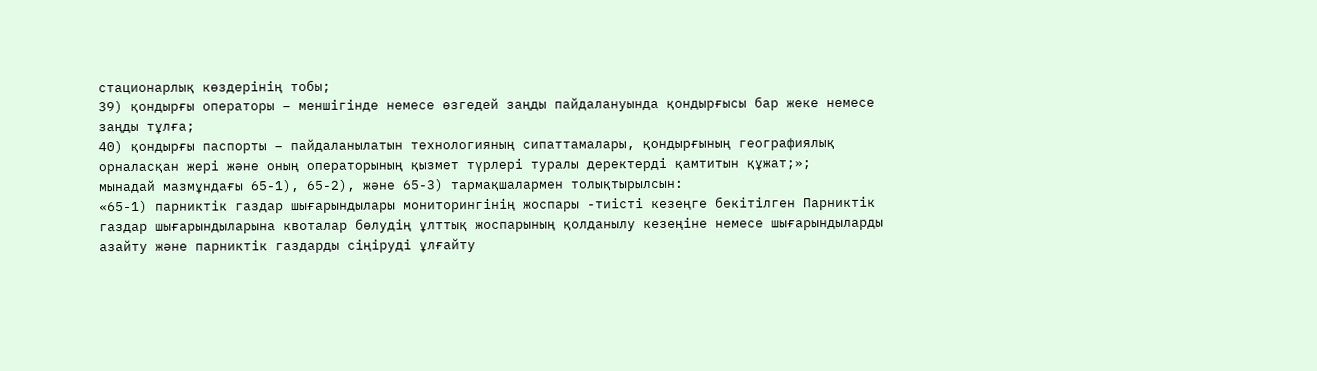стационарлық көздерінің тобы;
39) қондырғы операторы – меншігінде немесе өзгедей заңды пайдалануында қондырғысы бар жеке немесе заңды тұлға;
40) қондырғы паспорты – пайдаланылатын технологияның сипаттамалары, қондырғының географиялық орналасқан жері және оның операторының қызмет түрлері туралы деректерді қамтитын құжат;»;
мынадай мазмұндағы 65-1), 65-2), және 65-3) тармақшалармен толықтырылсын:
«65-1) парниктік газдар шығарындылары мониторингінің жоспары -тиісті кезеңге бекітілген Парниктік газдар шығарындыларына квоталар бөлудің ұлттық жоспарының қолданылу кезеңіне немесе шығарындыларды азайту және парниктік газдарды сіңіруді ұлғайту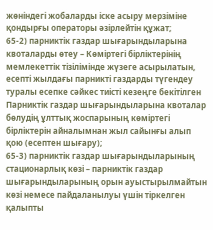жөніндегі жобаларды іске асыру мерзіміне қондырғы операторы әзірлейтін құжат;
65-2) парниктік газдар шығарындыларына квоталарды өтеу – Көміртегі бірліктерінің мемлекеттік тізілімінде жүзеге асырылатын, есепті жылдағы парникті газдарды түгендеу туралы есепке сәйкес тиісті кезеңге бекітілген Парниктік газдар шығарындыларына квоталар бөлудің ұлттық жоспарының көміртегі бірліктерін айналымнан жыл сайынғы алып қою (есептен шығару);
65-3) парниктік газдар шығарындыларының стационарлық көзі – парниктік газдар шығарындыларының орын ауыстырылмайтын көзі немесе пайдаланылуы үшін тіркелген қалыпты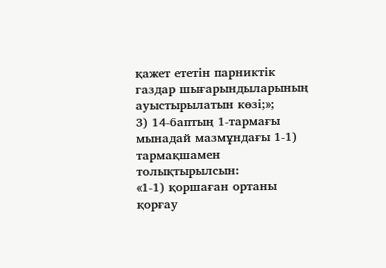қажет ететін парниктік газдар шығарындыларының ауыстырылатын көзі;»;
3) 14-баптың 1-тармағы мынадай мазмұндағы 1-1) тармақшамен толықтырылсын:
«1-1) қоршаған ортаны қорғау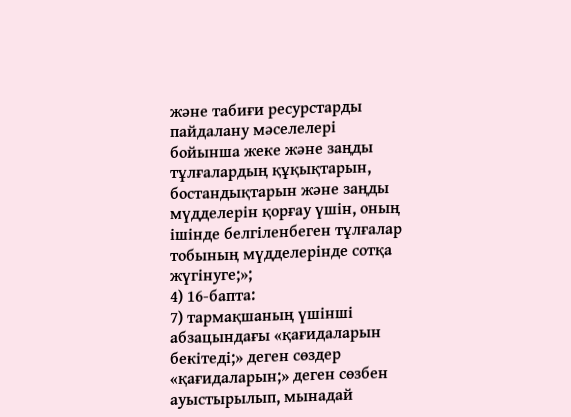және табиғи ресурстарды пайдалану мәселелері бойынша жеке және заңды тұлғалардың құқықтарын, бостандықтарын және заңды мүдделерін қорғау үшін, оның ішінде белгіленбеген тұлғалар тобының мүдделерінде сотқа жүгінуге;»;
4) 16-бапта:
7) тармақшаның үшінші абзацындағы «қағидаларын бекітеді;» деген сөздер «қағидаларын;» деген сөзбен ауыстырылып, мынадай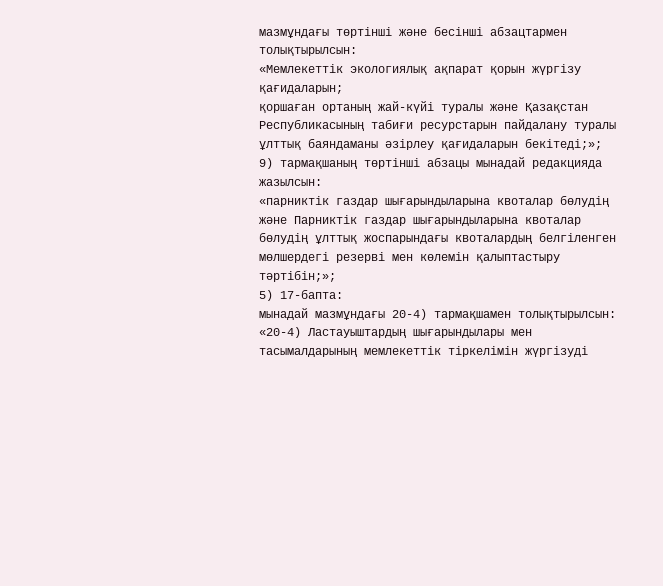мазмұндағы төртінші және бесінші абзацтармен толықтырылсын:
«Мемлекеттік экологиялық ақпарат қорын жүргізу қағидаларын;
қоршаған ортаның жай-күйі туралы және Қазақстан Республикасының табиғи ресурстарын пайдалану туралы ұлттық баяндаманы әзірлеу қағидаларын бекітеді;»;
9) тармақшаның төртінші абзацы мынадай редакцияда жазылсын:
«парниктік газдар шығарындыларына квоталар бөлудің және Парниктік газдар шығарындыларына квоталар бөлудің ұлттық жоспарындағы квоталардың белгіленген мөлшердегі резерві мен көлемін қалыптастыру тәртібін;»;
5) 17-бапта:
мынадай мазмұндағы 20-4) тармақшамен толықтырылсын:
«20-4) Ластауыштардың шығарындылары мен тасымалдарының мемлекеттік тіркелімін жүргізуді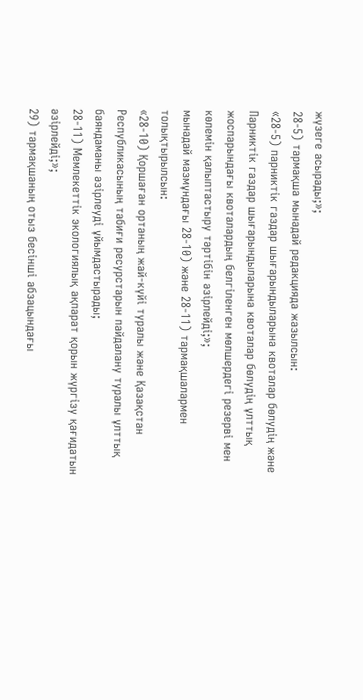жүзеге асырады;»;
28-5) тармақша мынадай редакцияда жазылсын:
«28-5) парниктік газдар шығарындыларына квоталар бөлудің және Парниктік газдар шығарындыларына квоталар бөлудің ұлттық жоспарындағы квоталардың белгіленген мөлшердегі резерві мен көлемін қалыптастыру тәртібін әзірлейді;»;
мынадай мазмұндағы 28-10) және 28-11) тармақшалармен толықтырылсын:
«28-10) Қоршаған ортаның жай-күйі туралы және Қазақстан Республикасының табиғи ресурстарын пайдалану туралы ұлттық баяндаманы әзірлеуді ұйымдастырады;
28-11) Мемлекеттік экологиялық ақпарат қорын жүргізу қағидатын әзірлейді;»;
29) тармақшаның отыз бесінші абзацындағы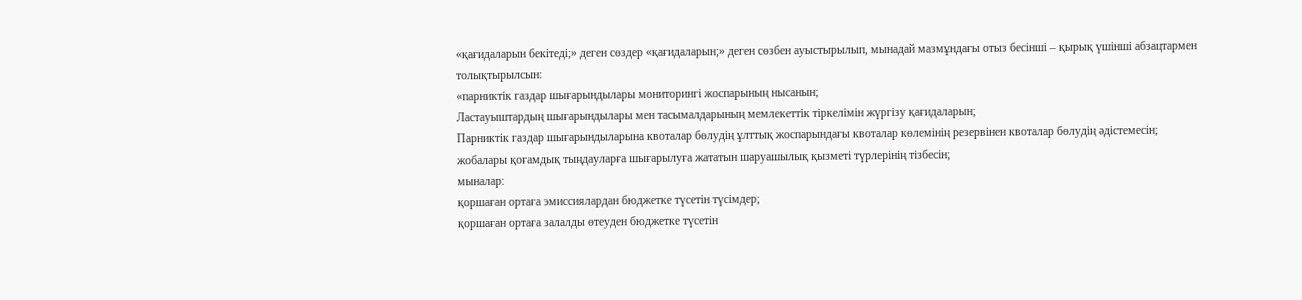«қағидаларын бекітеді;» деген сөздер «қағидаларын;» деген сөзбен ауыстырылып, мынадай мазмұндағы отыз бесінші – қырық үшінші абзацтармен толықтырылсын:
«парниктік газдар шығарындылары мониторингі жоспарының нысанын;
Ластауыштардың шығарындылары мен тасымалдарының мемлекеттік тіркелімін жүргізу қағидаларын;
Парниктік газдар шығарындыларына квоталар бөлудің ұлттық жоспарындағы квоталар көлемінің резервінен квоталар бөлудің әдістемесін;
жобалары қоғамдық тыңдауларға шығарылуға жататын шаруашылық қызметі түрлерінің тізбесін;
мыналар:
қоршаған ортаға эмиссиялардан бюджетке түсетін түсімдер;
қоршаған ортаға залалды өтеуден бюджетке түсетін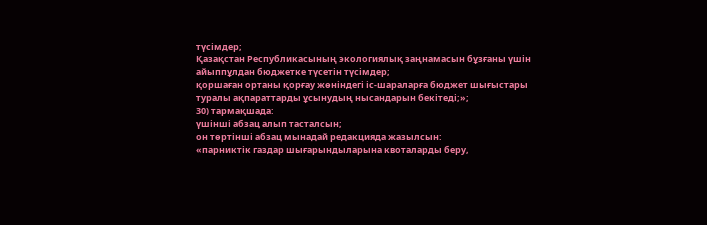түсімдер;
Қазақстан Республикасының экологиялық заңнамасын бұзғаны үшін айыппұлдан бюджетке түсетін түсімдер;
қоршаған ортаны қорғау жөніндегі іс-шараларға бюджет шығыстары туралы ақпараттарды ұсынудың нысандарын бекітеді;»;
30) тармақшада:
үшінші абзац алып тасталсын;
он төртінші абзац мынадай редакцияда жазылсын:
«парниктік газдар шығарындыларына квоталарды беру,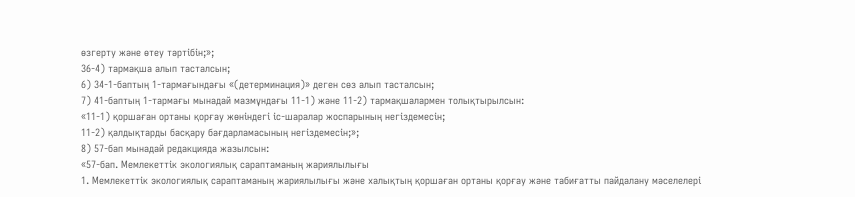өзгерту және өтеу тәртібін;»;
36-4) тармақша алып тасталсын;
6) 34-1-баптың 1-тармағындағы «(детерминация)» деген сөз алып тасталсын;
7) 41-баптың 1-тармағы мынадай мазмұндағы 11-1) және 11-2) тармақшалармен толықтырылсын:
«11-1) қоршаған ортаны қорғау жөніндегі іс-шаралар жоспарының негіздемесін;
11-2) қалдықтарды басқару бағдарламасының негіздемесін;»;
8) 57-бап мынадай редакцияда жазылсын:
«57-бап. Мемлекеттiк экологиялық сараптаманың жариялылығы
1. Мемлекеттік экологиялық сараптаманың жариялылығы және халықтың қоршаған ортаны қорғау және табиғатты пайдалану мәселелері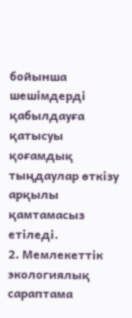бойынша шешімдерді қабылдауға қатысуы қоғамдық тыңдаулар өткізу арқылы қамтамасыз етіледі.
2. Мемлекеттік экологиялық сараптама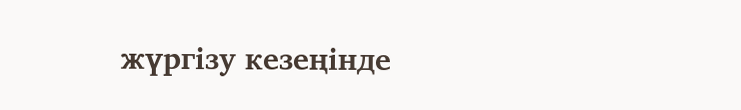жүргізу кезеңінде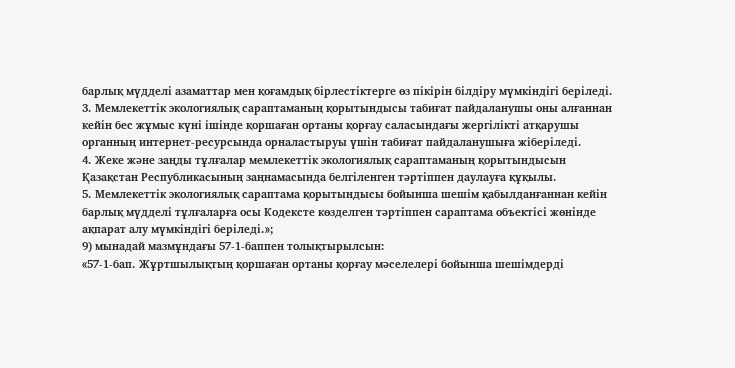барлық мүдделі азаматтар мен қоғамдық бірлестіктерге өз пікірін білдіру мүмкіндігі беріледі.
3. Мемлекеттік экологиялық сараптаманың қорытындысы табиғат пайдаланушы оны алғаннан кейін бес жұмыс күні ішінде қоршаған ортаны қорғау саласындағы жергілікті атқарушы органның интернет-ресурсында орналастыруы үшін табиғат пайдаланушыға жіберіледі.
4. Жеке және заңды тұлғалар мемлекеттік экологиялық сараптаманың қорытындысын Қазақстан Республикасының заңнамасында белгіленген тәртіппен даулауға құқылы.
5. Мемлекеттiк экологиялық сараптама қорытындысы бойынша шешiм қабылданғаннан кейiн барлық мүдделi тұлғаларға осы Кодексте көзделген тәртiппен сараптама объектiсi жөнiнде ақпарат алу мүмкiндiгi берiледi.»;
9) мынадай мазмұндағы 57-1-баппен толықтырылсын:
«57-1-бап. Жұртшылықтың қоршаған ортаны қорғау мәселелері бойынша шешімдерді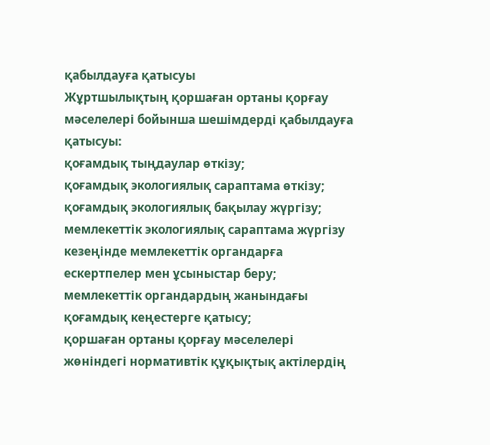қабылдауға қатысуы
Жұртшылықтың қоршаған ортаны қорғау мәселелері бойынша шешімдерді қабылдауға қатысуы:
қоғамдық тыңдаулар өткізу;
қоғамдық экологиялық сараптама өткізу;
қоғамдық экологиялық бақылау жүргізу;
мемлекеттік экологиялық сараптама жүргізу кезеңінде мемлекеттік органдарға ескертпелер мен ұсыныстар беру;
мемлекеттік органдардың жанындағы қоғамдық кеңестерге қатысу;
қоршаған ортаны қорғау мәселелері жөніндегі нормативтік құқықтық актілердің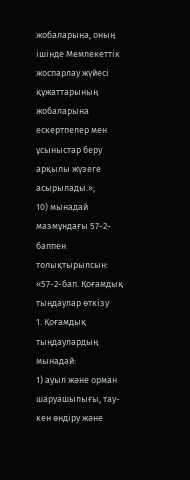жобаларына, оның ішінде Мемлекеттік жоспарлау жүйесі құжаттарының жобаларына ескертпелер мен ұсыныстар беру арқылы жүзеге асырылады.»;
10) мынадай мазмұндағы 57-2-баппен толықтырылсын:
«57-2-бап. Қоғамдық тыңдаулар өткізу
1. Қоғамдық тыңдаулардың мынадай:
1) ауыл және орман шаруашылығы, тау-кен өндіру және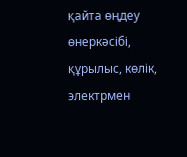қайта өңдеу өнеркәсібі, құрылыс, көлік, электрмен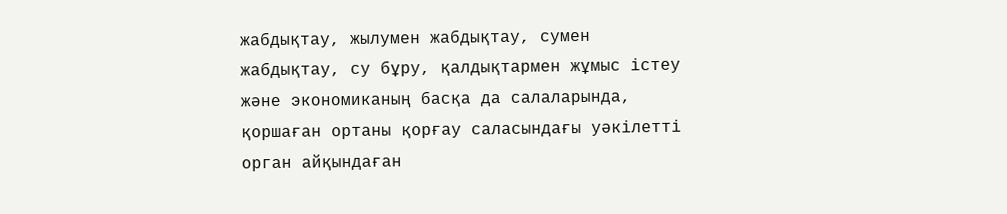жабдықтау, жылумен жабдықтау, сумен жабдықтау, су бұру, қалдықтармен жұмыс істеу және экономиканың басқа да салаларында, қоршаған ортаны қорғау саласындағы уәкілетті орган айқындаған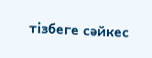тізбеге сәйкес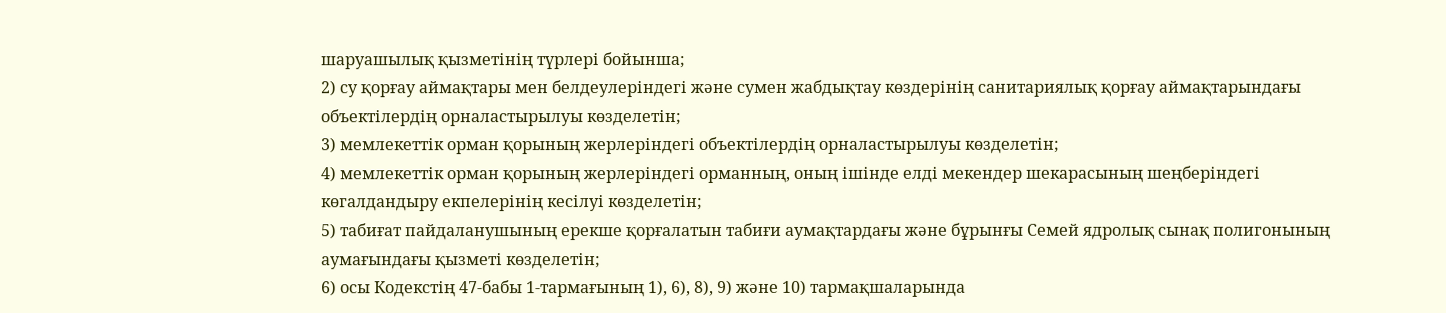шаруашылық қызметінің түрлері бойынша;
2) су қорғау аймақтары мен белдеулеріндегі және сумен жабдықтау көздерінің санитариялық қорғау аймақтарындағы объектілердің орналастырылуы көзделетін;
3) мемлекеттік орман қорының жерлеріндегі объектілердің орналастырылуы көзделетін;
4) мемлекеттік орман қорының жерлеріндегі орманның, оның ішінде елді мекендер шекарасының шеңберіндегі көгалдандыру екпелерінің кесілуі көзделетін;
5) табиғат пайдаланушының ерекше қорғалатын табиғи аумақтардағы және бұрынғы Семей ядролық сынақ полигонының аумағындағы қызметі көзделетін;
6) осы Кодекстің 47-бабы 1-тармағының 1), 6), 8), 9) және 10) тармақшаларында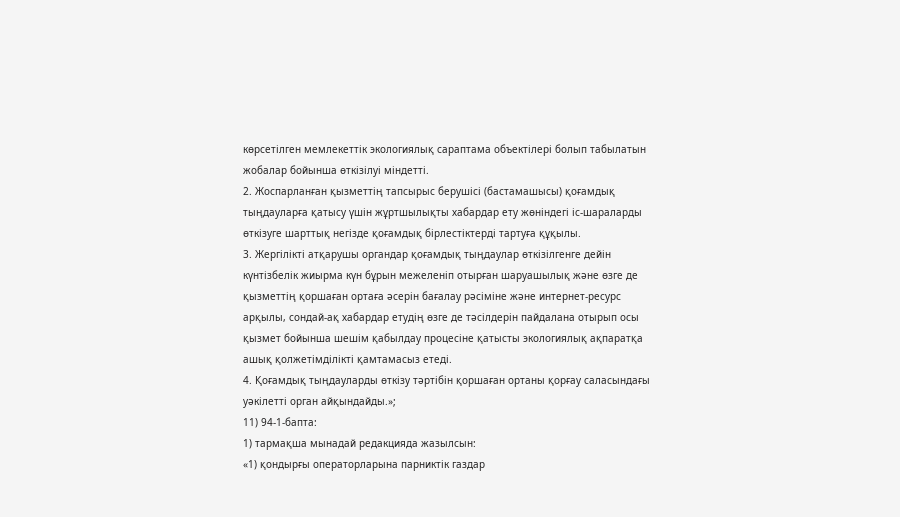көрсетілген мемлекеттік экологиялық сараптама объектілері болып табылатын жобалар бойынша өткізілуі міндетті.
2. Жоспарланған қызметтің тапсырыс берушісі (бастамашысы) қоғамдық тыңдауларға қатысу үшін жұртшылықты хабардар ету жөніндегі іс-шараларды өткізуге шарттық негізде қоғамдық бірлестіктерді тартуға құқылы.
3. Жергілікті атқарушы органдар қоғамдық тыңдаулар өткізілгенге дейін күнтізбелік жиырма күн бұрын межеленіп отырған шаруашылық және өзге де қызметтің қоршаған ортаға әсерін бағалау рәсіміне және интернет-ресурс арқылы, сондай-ақ хабардар етудің өзге де тәсілдерін пайдалана отырып осы қызмет бойынша шешім қабылдау процесіне қатысты экологиялық ақпаратқа ашық қолжетімділікті қамтамасыз етеді.
4. Қоғамдық тыңдауларды өткізу тәртібін қоршаған ортаны қорғау саласындағы уәкілетті орган айқындайды.»;
11) 94-1-бапта:
1) тармақша мынадай редакцияда жазылсын:
«1) қондырғы операторларына парниктік газдар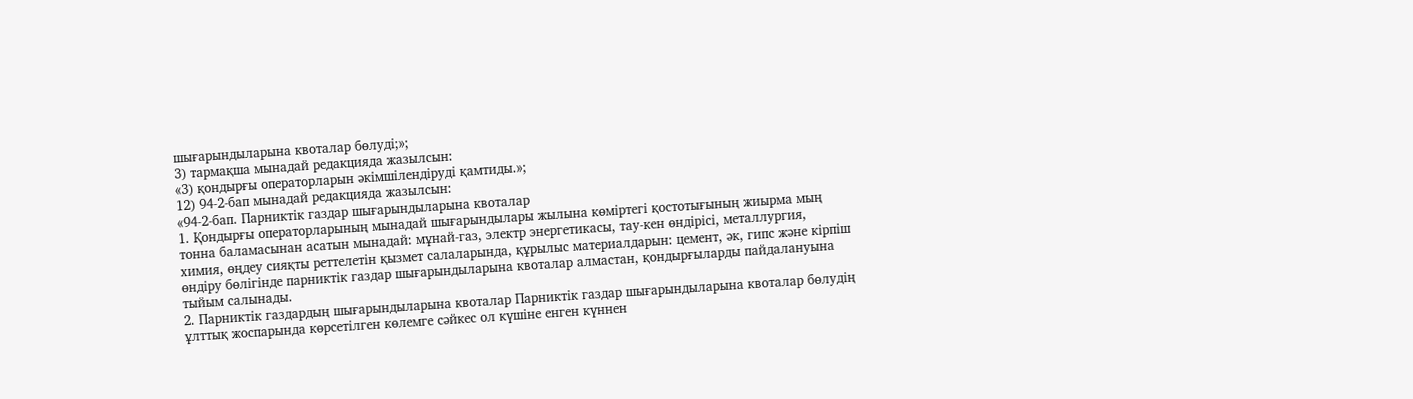шығарындыларына квоталар бөлуді;»;
3) тармақша мынадай редакцияда жазылсын:
«3) қондырғы операторларын әкімшілендіруді қамтиды.»;
12) 94-2-бап мынадай редакцияда жазылсын:
«94-2-бап. Парниктік газдар шығарындыларына квоталар
1. Қондырғы операторларының мынадай шығарындылары жылына көміртегі қостотығының жиырма мың тонна баламасынан асатын мынадай: мұнай-газ, электр энергетикасы, тау-кен өндірісі, металлургия, химия, өңдеу сияқты реттелетін қызмет салаларында, құрылыс материалдарын: цемент, әк, гипс және кірпіш өндіру бөлігінде парниктік газдар шығарындыларына квоталар алмастан, қондырғыларды пайдалануына тыйым салынады.
2. Парниктік газдардың шығарындыларына квоталар Парниктік газдар шығарындыларына квоталар бөлудің ұлттық жоспарында көрсетілген көлемге сәйкес ол күшіне енген күннен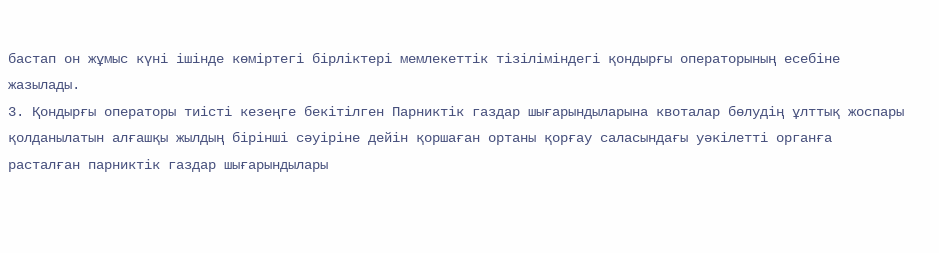бастап он жұмыс күні ішінде көміртегі бірліктері мемлекеттік тізіліміндегі қондырғы операторының есебіне жазылады.
3. Қондырғы операторы тиісті кезеңге бекітілген Парниктік газдар шығарындыларына квоталар бөлудің ұлттық жоспары қолданылатын алғашқы жылдың бірінші сәуіріне дейін қоршаған ортаны қорғау саласындағы уәкілетті органға расталған парниктік газдар шығарындылары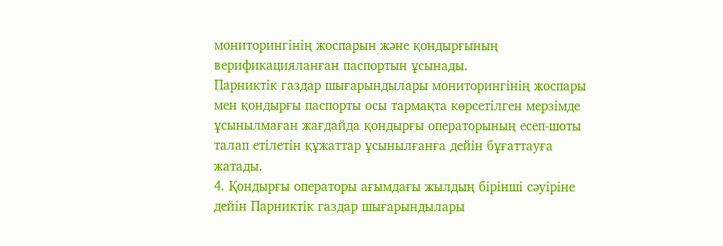мониторингінің жоспарын және қондырғының верификацияланған паспортын ұсынады.
Парниктік газдар шығарындылары мониторингінің жоспары мен қондырғы паспорты осы тармақта көрсетілген мерзімде ұсынылмаған жағдайда қондырғы операторының есеп-шоты талап етілетін құжаттар ұсынылғанға дейін бұғаттауға жатады.
4. Қондырғы операторы ағымдағы жылдың бірінші сәуіріне дейін Парниктік газдар шығарындылары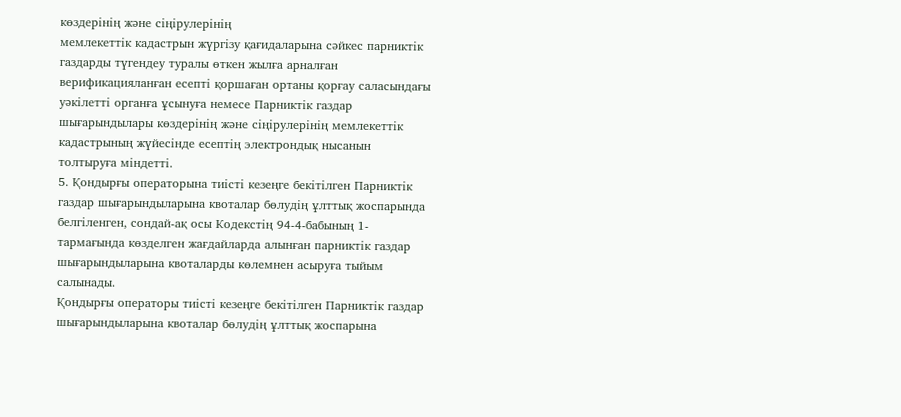көздерінің және сіңірулерінің
мемлекеттік кадастрын жүргізу қағидаларына сәйкес парниктік газдарды түгендеу туралы өткен жылға арналған верификацияланған есепті қоршаған ортаны қорғау саласындағы уәкілетті органға ұсынуға немесе Парниктік газдар шығарындылары көздерінің және сіңірулерінің мемлекеттік кадастрының жүйесінде есептің электрондық нысанын толтыруға міндетті.
5. Қондырғы операторына тиісті кезеңге бекітілген Парниктік газдар шығарындыларына квоталар бөлудің ұлттық жоспарында белгіленген, сондай-ақ осы Кодекстің 94-4-бабының 1-тармағында көзделген жағдайларда алынған парниктік газдар шығарындыларына квоталарды көлемнен асыруға тыйым салынады.
Қондырғы операторы тиісті кезеңге бекітілген Парниктік газдар шығарындыларына квоталар бөлудің ұлттық жоспарына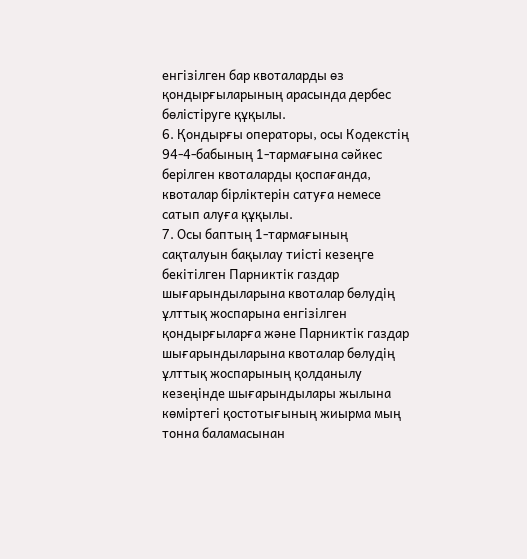енгізілген бар квоталарды өз қондырғыларының арасында дербес бөлістіруге құқылы.
6. Қондырғы операторы, осы Кодекстің 94-4-бабының 1-тармағына сәйкес берілген квоталарды қоспағанда, квоталар бірліктерін сатуға немесе сатып алуға құқылы.
7. Осы баптың 1-тармағының сақталуын бақылау тиісті кезеңге бекітілген Парниктік газдар шығарындыларына квоталар бөлудің ұлттық жоспарына енгізілген қондырғыларға және Парниктік газдар шығарындыларына квоталар бөлудің ұлттық жоспарының қолданылу кезеңінде шығарындылары жылына көміртегі қостотығының жиырма мың тонна баламасынан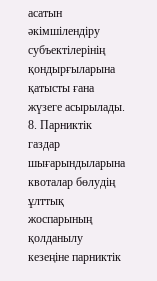асатын әкімшілендіру субъектілерінің қондырғыларына қатысты ғана жүзеге асырылады.
8. Парниктік газдар шығарындыларына квоталар бөлудің ұлттық жоспарының қолданылу кезеңіне парниктік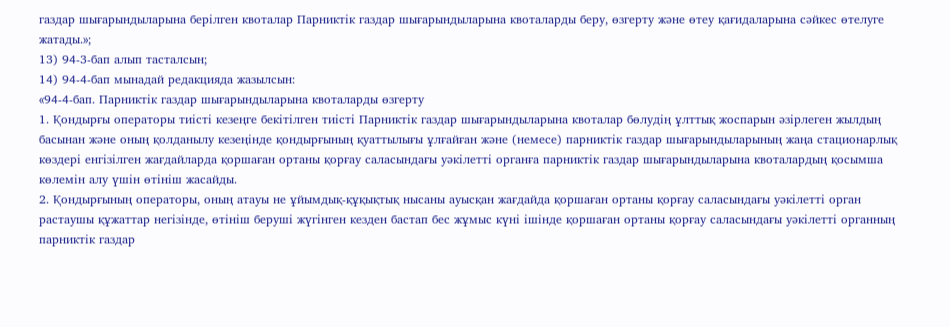газдар шығарындыларына берілген квоталар Парниктік газдар шығарындыларына квоталарды беру, өзгерту және өтеу қағидаларына сәйкес өтелуге жатады.»;
13) 94-3-бап алып тасталсын;
14) 94-4-бап мынадай редакцияда жазылсын:
«94-4-бап. Парниктік газдар шығарындыларына квоталарды өзгерту
1. Қондырғы операторы тиісті кезеңге бекітілген тиісті Парниктік газдар шығарындыларына квоталар бөлудің ұлттық жоспарын әзірлеген жылдың басынан және оның қолданылу кезеңінде қондырғының қуаттылығы ұлғайған және (немесе) парниктік газдар шығарындыларының жаңа стационарлық көздері енгізілген жағдайларда қоршаған ортаны қорғау саласындағы уәкілетті органға парниктік газдар шығарындыларына квоталардың қосымша көлемін алу үшін өтініш жасайды.
2. Қондырғының операторы, оның атауы не ұйымдық-құқықтық нысаны ауысқан жағдайда қоршаған ортаны қорғау саласындағы уәкілетті орган растаушы құжаттар негізінде, өтініш беруші жүгінген кезден бастап бес жұмыс күні ішінде қоршаған ортаны қорғау саласындағы уәкілетті органның парниктік газдар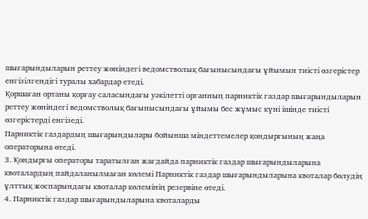шығарындыларын реттеу жөніндегі ведомстволық бағынысындағы ұйымын тиісті өзгерістер енгізілгендігі туралы хабардар етеді.
Қоршаған ортаны қорғау саласындағы уәкілетті органның парниктік газдар шығарындыларын реттеу жөніндегі ведомстволық бағынысындағы ұйымы бес жұмыс күні ішінде тиісті өзгерістерді енгізеді.
Парниктік газдардың шығарындылары бойынша міндеттемелер қондырғының жаңа операторына өтеді.
3. Қондырғы операторы таратылған жағдайда парниктік газдар шығарындыларына квоталардың пайдаланылмаған көлемі Парниктік газдар шығарындыларына квоталар бөлудің ұлттық жоспарындағы квоталар көлемінің резервіне өтеді.
4. Парниктік газдар шығарындыларына квоталарды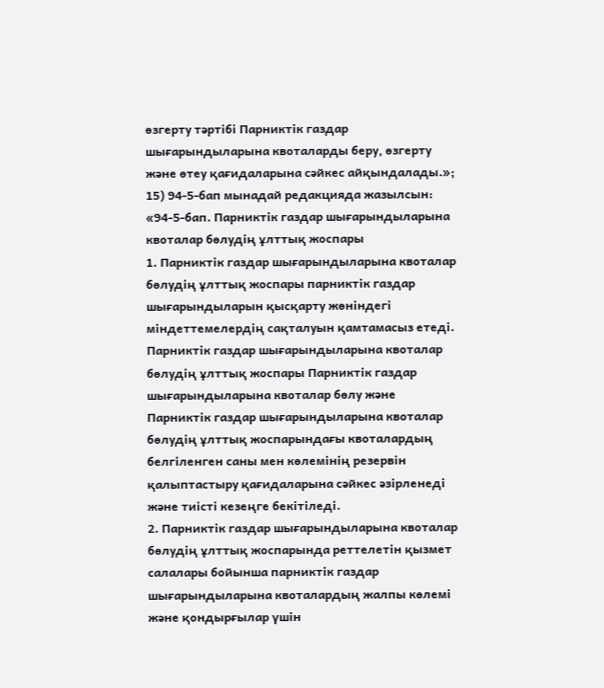өзгерту тәртібі Парниктік газдар шығарындыларына квоталарды беру, өзгерту және өтеу қағидаларына сәйкес айқындалады.»;
15) 94-5-бап мынадай редакцияда жазылсын:
«94-5-бап. Парниктік газдар шығарындыларына квоталар бөлудің ұлттық жоспары
1. Парниктік газдар шығарындыларына квоталар бөлудің ұлттық жоспары парниктік газдар шығарындыларын қысқарту жөніндегі міндеттемелердің сақталуын қамтамасыз етеді.
Парниктік газдар шығарындыларына квоталар бөлудің ұлттық жоспары Парниктік газдар шығарындыларына квоталар бөлу және Парниктік газдар шығарындыларына квоталар бөлудің ұлттық жоспарындағы квоталардың белгіленген саны мен көлемінің резервін қалыптастыру қағидаларына сәйкес әзірленеді және тиісті кезеңге бекітіледі.
2. Парниктік газдар шығарындыларына квоталар бөлудің ұлттық жоспарында реттелетін қызмет салалары бойынша парниктік газдар шығарындыларына квоталардың жалпы көлемі және қондырғылар үшін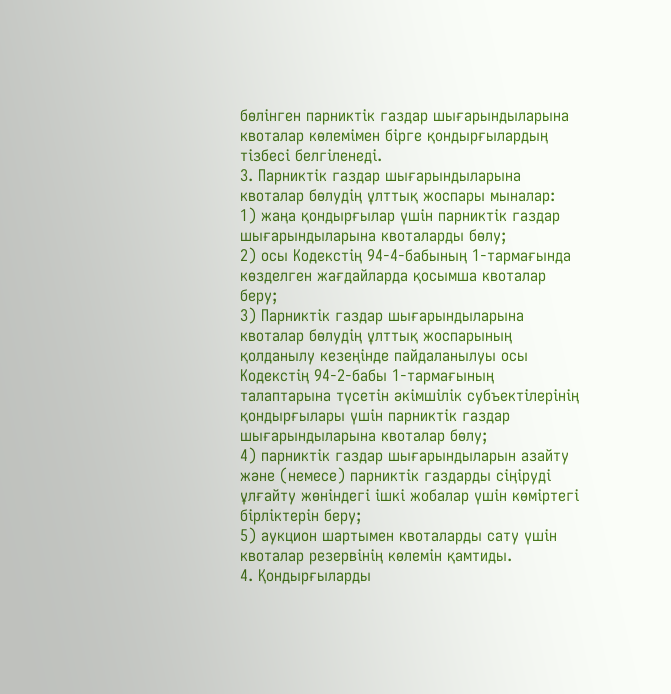бөлінген парниктік газдар шығарындыларына квоталар көлемімен бірге қондырғылардың тізбесі белгіленеді.
3. Парниктік газдар шығарындыларына квоталар бөлудің ұлттық жоспары мыналар:
1) жаңа қондырғылар үшін парниктік газдар шығарындыларына квоталарды бөлу;
2) осы Кодекстің 94-4-бабының 1-тармағында көзделген жағдайларда қосымша квоталар беру;
3) Парниктік газдар шығарындыларына квоталар бөлудің ұлттық жоспарының қолданылу кезеңінде пайдаланылуы осы Кодекстің 94-2-бабы 1-тармағының талаптарына түсетін әкімшілік субъектілерінің қондырғылары үшін парниктік газдар шығарындыларына квоталар бөлу;
4) парниктік газдар шығарындыларын азайту және (немесе) парниктік газдарды сіңіруді ұлғайту жөніндегі ішкі жобалар үшін көміртегі бірліктерін беру;
5) аукцион шартымен квоталарды сату үшін квоталар резервінің көлемін қамтиды.
4. Қондырғыларды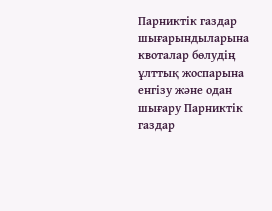Парниктік газдар шығарындыларына квоталар бөлудің ұлттық жоспарына енгізу және одан шығару Парниктік газдар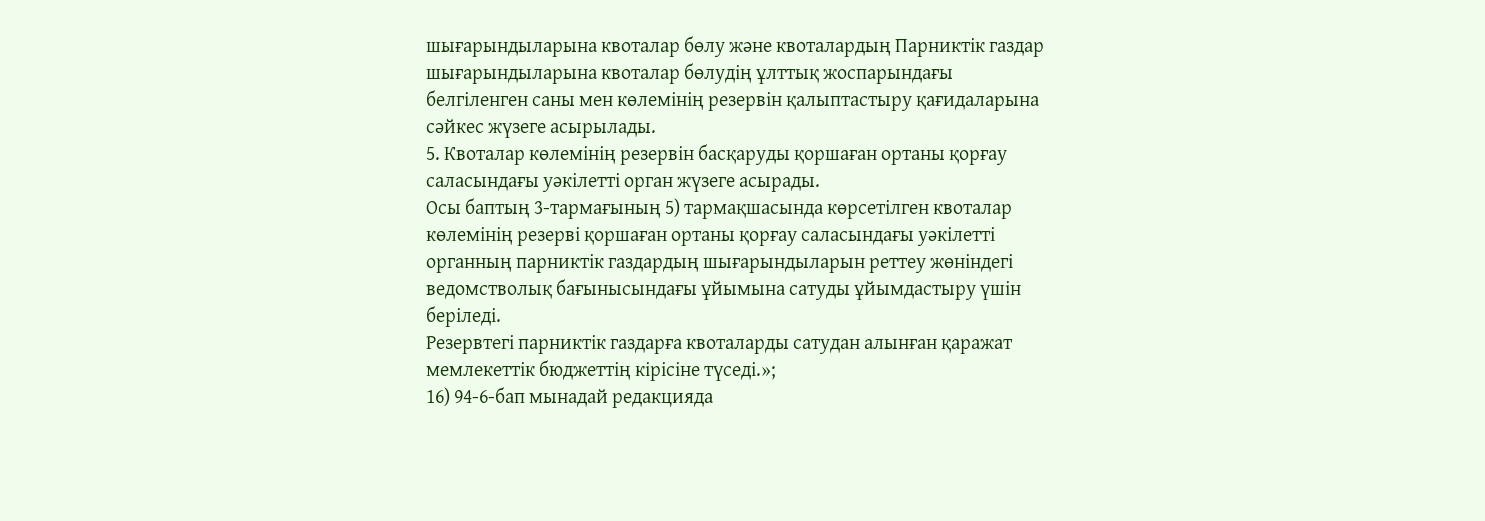шығарындыларына квоталар бөлу және квоталардың Парниктік газдар шығарындыларына квоталар бөлудің ұлттық жоспарындағы белгіленген саны мен көлемінің резервін қалыптастыру қағидаларына сәйкес жүзеге асырылады.
5. Квоталар көлемінің резервін басқаруды қоршаған ортаны қорғау саласындағы уәкілетті орган жүзеге асырады.
Осы баптың 3-тармағының 5) тармақшасында көрсетілген квоталар көлемінің резерві қоршаған ортаны қорғау саласындағы уәкілетті органның парниктік газдардың шығарындыларын реттеу жөніндегі ведомстволық бағынысындағы ұйымына сатуды ұйымдастыру үшін беріледі.
Резервтегі парниктік газдарға квоталарды сатудан алынған қаражат мемлекеттік бюджеттің кірісіне түседі.»;
16) 94-6-бап мынадай редакцияда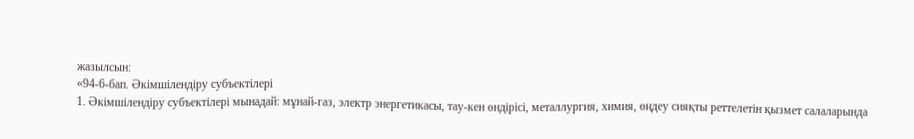жазылсын:
«94-6-бап. Әкімшілендіру субъектілері
1. Әкімшілендіру субъектілері мынадай: мұнай-газ, электр энергетикасы, тау-кен өндірісі, металлургия, химия, өңдеу сияқты реттелетін қызмет салаларында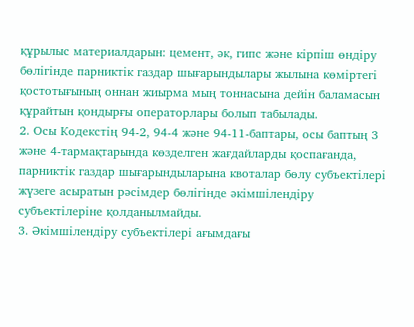құрылыс материалдарын: цемент, әк, гипс және кірпіш өндіру бөлігінде парниктік газдар шығарындылары жылына көміртегі қостотығының оннан жиырма мың тоннасына дейін баламасын құрайтын қондырғы операторлары болып табылады.
2. Осы Кодекстің 94-2, 94-4 және 94-11-баптары, осы баптың 3 және 4-тармақтарында көзделген жағдайларды қоспағанда, парниктік газдар шығарындыларына квоталар бөлу субъектілері жүзеге асыратын рәсімдер бөлігінде әкімшілендіру субъектілеріне қолданылмайды.
3. Әкімшілендіру субъектілері ағымдағы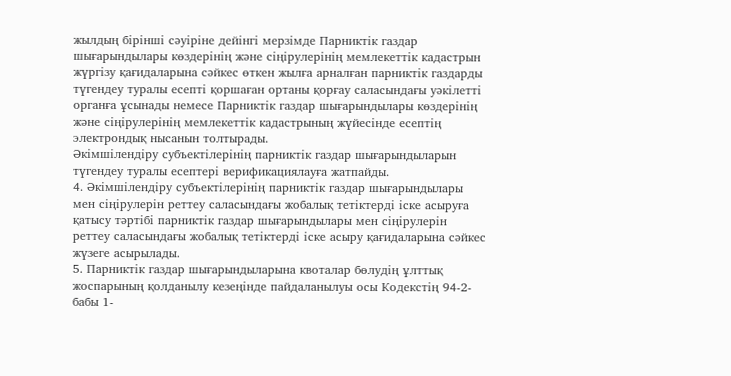жылдың бірінші сәуіріне дейінгі мерзімде Парниктік газдар шығарындылары көздерінің және сіңірулерінің мемлекеттік кадастрын жүргізу қағидаларына сәйкес өткен жылға арналған парниктік газдарды түгендеу туралы есепті қоршаған ортаны қорғау саласындағы уәкілетті органға ұсынады немесе Парниктік газдар шығарындылары көздерінің және сіңірулерінің мемлекеттік кадастрының жүйесінде есептің электрондық нысанын толтырады.
Әкімшілендіру субъектілерінің парниктік газдар шығарындыларын түгендеу туралы есептері верификациялауға жатпайды.
4. Әкімшілендіру субъектілерінің парниктік газдар шығарындылары мен сіңірулерін реттеу саласындағы жобалық тетіктерді іске асыруға қатысу тәртібі парниктік газдар шығарындылары мен сіңірулерін реттеу саласындағы жобалық тетіктерді іске асыру қағидаларына сәйкес жүзеге асырылады.
5. Парниктік газдар шығарындыларына квоталар бөлудің ұлттық жоспарының қолданылу кезеңінде пайдаланылуы осы Кодекстің 94-2-бабы 1-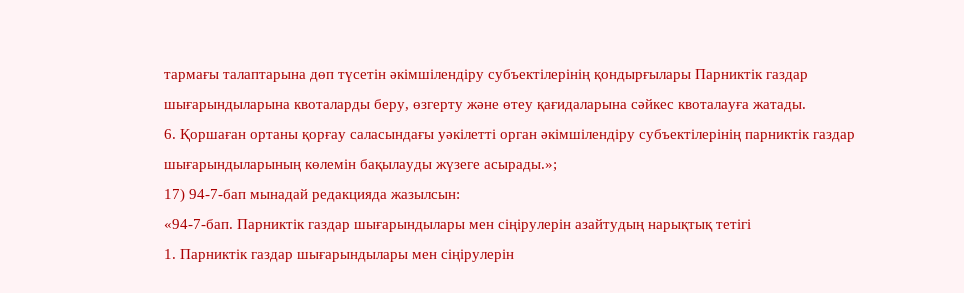тармағы талаптарына дөп түсетін әкімшілендіру субъектілерінің қондырғылары Парниктік газдар шығарындыларына квоталарды беру, өзгерту және өтеу қағидаларына сәйкес квоталауға жатады.
6. Қоршаған ортаны қорғау саласындағы уәкілетті орган әкімшілендіру субъектілерінің парниктік газдар шығарындыларының көлемін бақылауды жүзеге асырады.»;
17) 94-7-бап мынадай редакцияда жазылсын:
«94-7-бап. Парниктік газдар шығарындылары мен сіңірулерін азайтудың нарықтық тетігі
1. Парниктік газдар шығарындылары мен сіңірулерін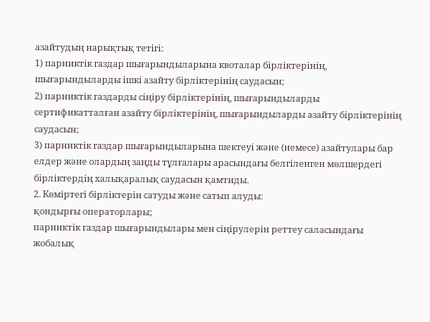азайтудың нарықтық тетігі:
1) парниктік газдар шығарындыларына квоталар бірліктерінің, шығарындыларды ішкі азайту бірліктерінің саудасын;
2) парниктік газдарды сіңіру бірліктерінің, шығарындыларды сертификатталған азайту бірліктерінің, шығарындыларды азайту бірліктерінің саудасын;
3) парниктік газдар шығарындыларына шектеуі және (немесе) азайтулары бар елдер және олардың заңды тұлғалары арасындағы белгіленген мөлшердегі бірліктердің халықаралық саудасын қамтиды.
2. Көміртегі бірліктерін сатуды және сатып алуды:
қондырғы операторлары;
парниктік газдар шығарындылары мен сіңірулерін реттеу саласындағы жобалық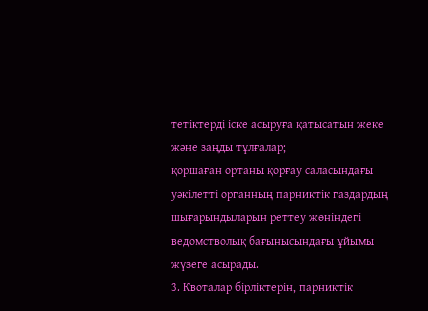тетіктерді іске асыруға қатысатын жеке және заңды тұлғалар;
қоршаған ортаны қорғау саласындағы уәкілетті органның парниктік газдардың шығарындыларын реттеу жөніндегі ведомстволық бағынысындағы ұйымы жүзеге асырады.
3. Квоталар бірліктерін, парниктік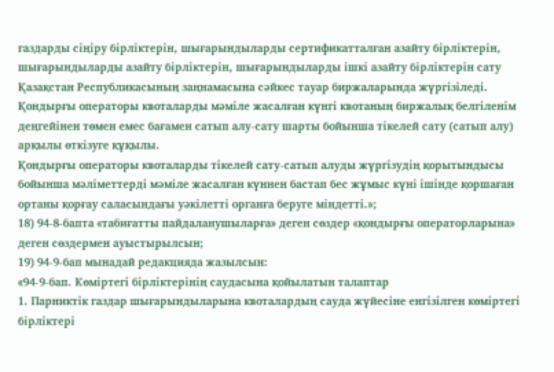газдарды сіңіру бірліктерін, шығарындыларды сертификатталған азайту бірліктерін, шығарындыларды азайту бірліктерін, шығарындыларды ішкі азайту бірліктерін сату Қазақстан Республикасының заңнамасына сәйкес тауар биржаларында жүргізіледі.
Қондырғы операторы квоталарды мәміле жасалған күнгі квотаның биржалық белгіленім деңгейінен төмен емес бағамен сатып алу-сату шарты бойынша тікелей сату (сатып алу) арқылы өткізуге құқылы.
Қондырғы операторы квоталарды тікелей сату-сатып алуды жүргізудің қорытындысы бойынша мәліметтерді мәміле жасалған күннен бастап бес жұмыс күні ішінде қоршаған ортаны қорғау саласындағы уәкілетті органға беруге міндетті.»;
18) 94-8-бапта «табиғатты пайдаланушыларға» деген сөздер «қондырғы операторларына» деген сөздермен ауыстырылсын;
19) 94-9-бап мынадай редакцияда жазылсын:
«94-9-бап. Көміртегі бірліктерінің саудасына қойылатын талаптар
1. Парниктік газдар шығарындыларына квоталардың сауда жүйесіне енгізілген көміртегі бірліктері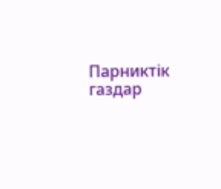Парниктік газдар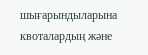шығарындыларына квоталардың және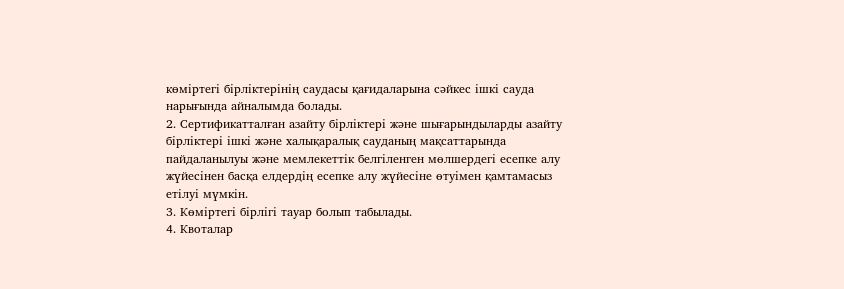көміртегі бірліктерінің саудасы қағидаларына сәйкес ішкі сауда нарығында айналымда болады.
2. Сертификатталған азайту бірліктері және шығарындыларды азайту бірліктері ішкі және халықаралық сауданың мақсаттарында пайдаланылуы және мемлекеттік белгіленген мөлшердегі есепке алу жүйесінен басқа елдердің есепке алу жүйесіне өтуімен қамтамасыз етілуі мүмкін.
3. Көміртегі бірлігі тауар болып табылады.
4. Квоталар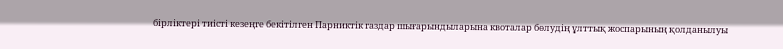бірліктері тиісті кезеңге бекітілген Парниктік газдар шығарындыларына квоталар бөлудің ұлттық жоспарының қолданылуы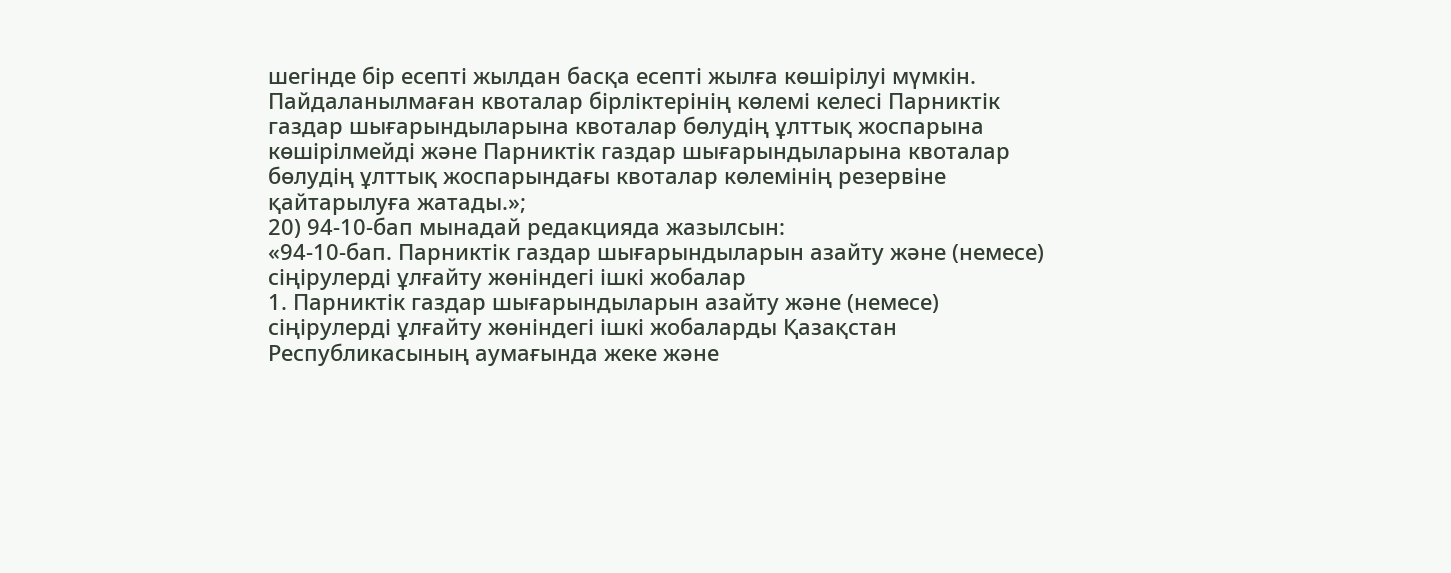шегінде бір есепті жылдан басқа есепті жылға көшірілуі мүмкін.
Пайдаланылмаған квоталар бірліктерінің көлемі келесі Парниктік газдар шығарындыларына квоталар бөлудің ұлттық жоспарына көшірілмейді және Парниктік газдар шығарындыларына квоталар бөлудің ұлттық жоспарындағы квоталар көлемінің резервіне қайтарылуға жатады.»;
20) 94-10-бап мынадай редакцияда жазылсын:
«94-10-бап. Парниктік газдар шығарындыларын азайту және (немесе) сіңірулерді ұлғайту жөніндегі ішкі жобалар
1. Парниктік газдар шығарындыларын азайту және (немесе) сіңірулерді ұлғайту жөніндегі ішкі жобаларды Қазақстан Республикасының аумағында жеке және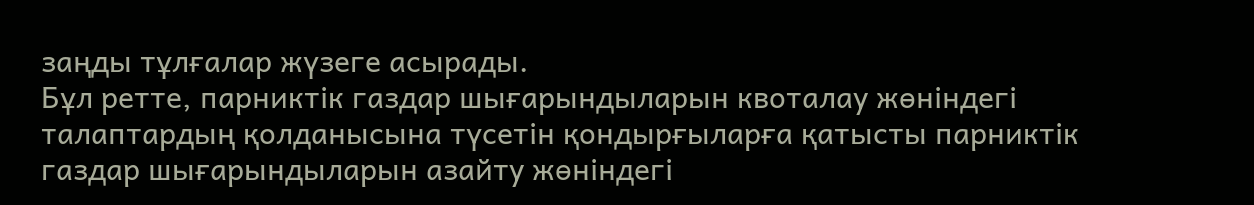заңды тұлғалар жүзеге асырады.
Бұл ретте, парниктік газдар шығарындыларын квоталау жөніндегі талаптардың қолданысына түсетін қондырғыларға қатысты парниктік газдар шығарындыларын азайту жөніндегі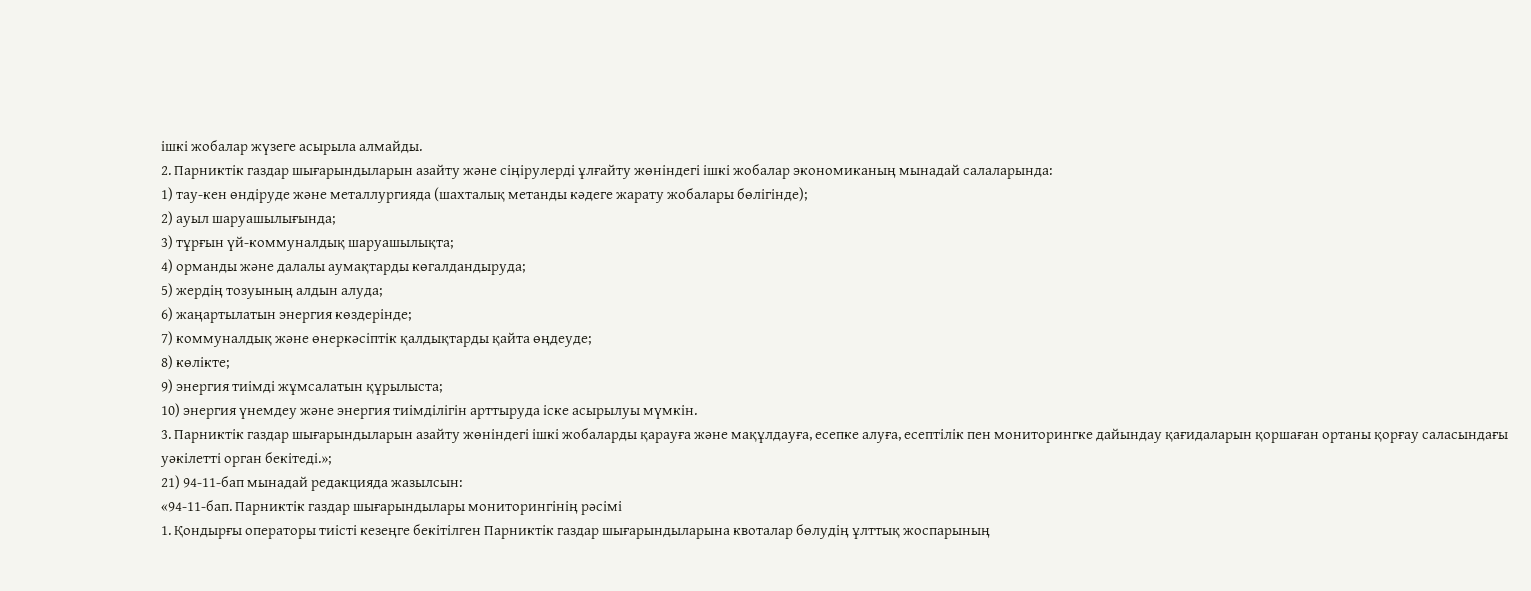ішкі жобалар жүзеге асырыла алмайды.
2. Парниктік газдар шығарындыларын азайту және сіңірулерді ұлғайту жөніндегі ішкі жобалар экономиканың мынадай салаларында:
1) тау-кен өндіруде және металлургияда (шахталық метанды кәдеге жарату жобалары бөлігінде);
2) ауыл шаруашылығында;
3) тұрғын үй-коммуналдық шаруашылықта;
4) орманды және далалы аумақтарды көгалдандыруда;
5) жердің тозуының алдын алуда;
6) жаңартылатын энергия көздерінде;
7) коммуналдық және өнеркәсіптік қалдықтарды қайта өңдеуде;
8) көлікте;
9) энергия тиімді жұмсалатын құрылыста;
10) энергия үнемдеу және энергия тиімділігін арттыруда іске асырылуы мүмкін.
3. Парниктік газдар шығарындыларын азайту жөніндегі ішкі жобаларды қарауға және мақұлдауға, есепке алуға, есептілік пен мониторингке дайындау қағидаларын қоршаған ортаны қорғау саласындағы уәкілетті орган бекітеді.»;
21) 94-11-бап мынадай редакцияда жазылсын:
«94-11-бап. Парниктік газдар шығарындылары мониторингінің рәсімі
1. Қондырғы операторы тиісті кезеңге бекітілген Парниктік газдар шығарындыларына квоталар бөлудің ұлттық жоспарының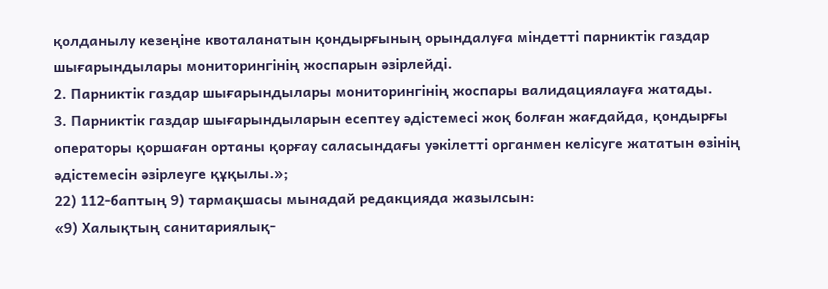қолданылу кезеңіне квоталанатын қондырғының орындалуға міндетті парниктік газдар шығарындылары мониторингінің жоспарын әзірлейді.
2. Парниктік газдар шығарындылары мониторингінің жоспары валидациялауға жатады.
3. Парниктік газдар шығарындыларын есептеу әдістемесі жоқ болған жағдайда, қондырғы операторы қоршаған ортаны қорғау саласындағы уәкілетті органмен келісуге жататын өзінің әдістемесін әзірлеуге құқылы.»;
22) 112-баптың 9) тармақшасы мынадай редакцияда жазылсын:
«9) Халықтың санитариялық-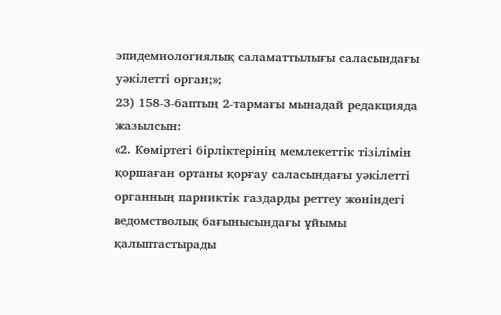эпидемиологиялық саламаттылығы саласындағы уәкілетті орган;»;
23) 158-3-баптың 2-тармағы мынадай редакцияда жазылсын:
«2. Көміртегі бірліктерінің мемлекеттік тізілімін қоршаған ортаны қорғау саласындағы уәкілетті органның парниктік газдарды реттеу жөніндегі ведомстволық бағынысындағы ұйымы қалыптастырады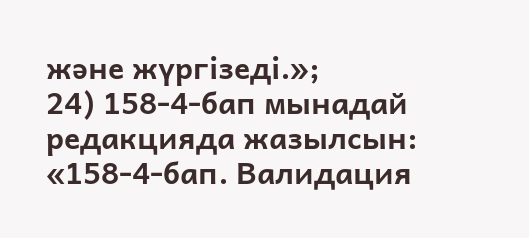және жүргізеді.»;
24) 158-4-бап мынадай редакцияда жазылсын:
«158-4-бап. Валидация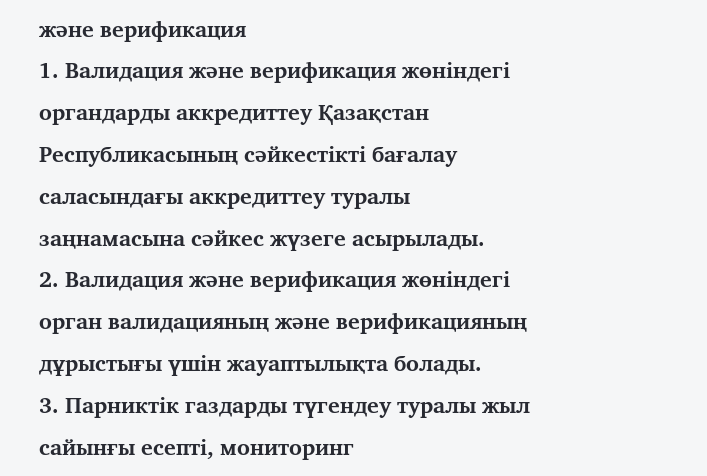және верификация
1. Валидация және верификация жөніндегі органдарды аккредиттеу Қазақстан Республикасының сәйкестiктi бағалау саласындағы аккредиттеу туралы заңнамасына сәйкес жүзеге асырылады.
2. Валидация және верификация жөніндегі орган валидацияның және верификацияның дұрыстығы үшін жауаптылықта болады.
3. Парниктік газдарды түгендеу туралы жыл сайынғы есепті, мониторинг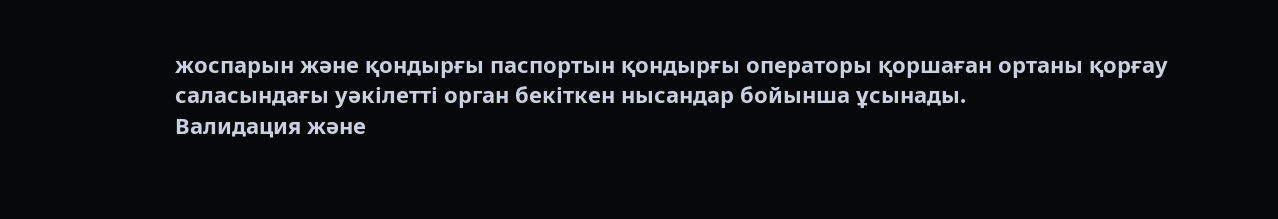жоспарын және қондырғы паспортын қондырғы операторы қоршаған ортаны қорғау саласындағы уәкілетті орган бекіткен нысандар бойынша ұсынады.
Валидация және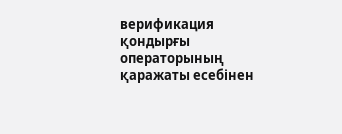верификация қондырғы операторының қаражаты есебінен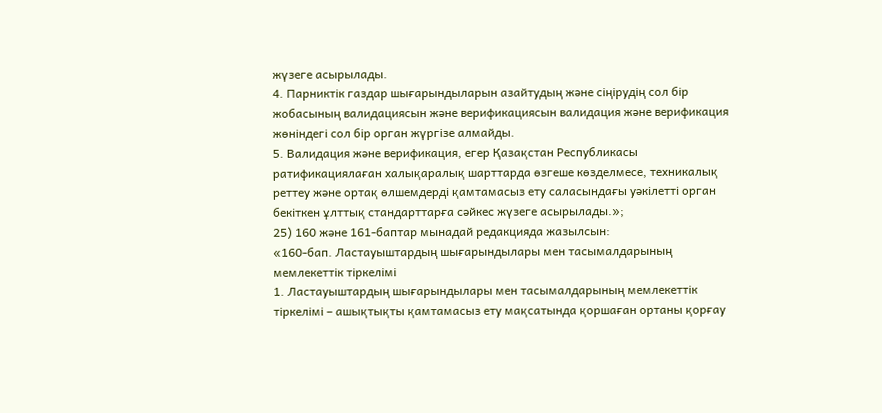жүзеге асырылады.
4. Парниктік газдар шығарындыларын азайтудың және сіңірудің сол бір жобасының валидациясын және верификациясын валидация және верификация жөніндегі сол бір орган жүргізе алмайды.
5. Валидация және верификация, егер Қазақстан Республикасы ратификациялаған халықаралық шарттарда өзгеше көзделмесе, техникалық реттеу және ортақ өлшемдерді қамтамасыз ету саласындағы уәкілетті орган бекіткен ұлттық стандарттарға сәйкес жүзеге асырылады.»;
25) 160 және 161-баптар мынадай редакцияда жазылсын:
«160-бап. Ластауыштардың шығарындылары мен тасымалдарының мемлекеттік тіркелімі
1. Ластауыштардың шығарындылары мен тасымалдарының мемлекеттік тіркелімі – ашықтықты қамтамасыз ету мақсатында қоршаған ортаны қорғау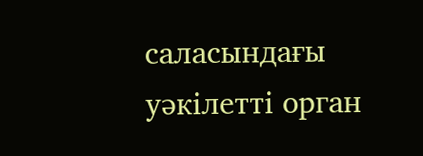саласындағы уәкілетті орган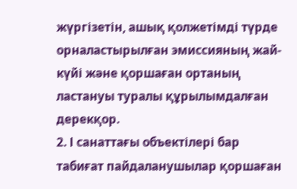жүргізетін, ашық қолжетімді түрде орналастырылған эмиссияның жай-күйі және қоршаған ортаның ластануы туралы құрылымдалған дерекқор.
2. І санаттағы объектілері бар табиғат пайдаланушылар қоршаған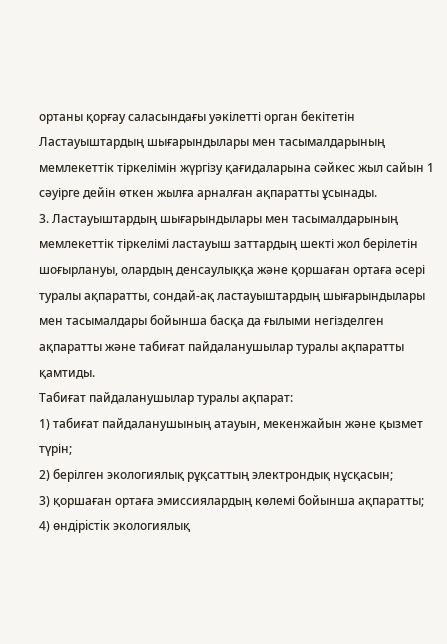ортаны қорғау саласындағы уәкілетті орган бекітетін Ластауыштардың шығарындылары мен тасымалдарының мемлекеттік тіркелімін жүргізу қағидаларына сәйкес жыл сайын 1 сәуірге дейін өткен жылға арналған ақпаратты ұсынады.
3. Ластауыштардың шығарындылары мен тасымалдарының мемлекеттік тіркелімі ластауыш заттардың шекті жол берілетін шоғырлануы, олардың денсаулыққа және қоршаған ортаға әсері туралы ақпаратты, сондай-ақ ластауыштардың шығарындылары мен тасымалдары бойынша басқа да ғылыми негізделген ақпаратты және табиғат пайдаланушылар туралы ақпаратты қамтиды.
Табиғат пайдаланушылар туралы ақпарат:
1) табиғат пайдаланушының атауын, мекенжайын және қызмет түрін;
2) берілген экологиялық рұқсаттың электрондық нұсқасын;
3) қоршаған ортаға эмиссиялардың көлемі бойынша ақпаратты;
4) өндiрiстiк экологиялық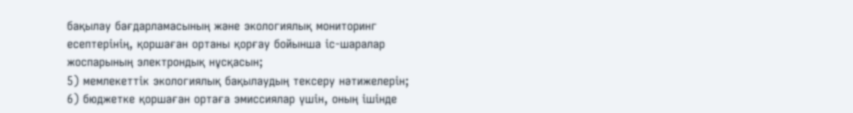бақылау бағдарламасының және экологиялық мониторинг есептерінің, қоршаған ортаны қорғау бойынша іс-шаралар жоспарының электрондық нұсқасын;
5) мемлекеттік экологиялық бақылаудың тексеру нәтижелерін;
6) бюджетке қоршаған ортаға эмиссиялар үшін, оның ішінде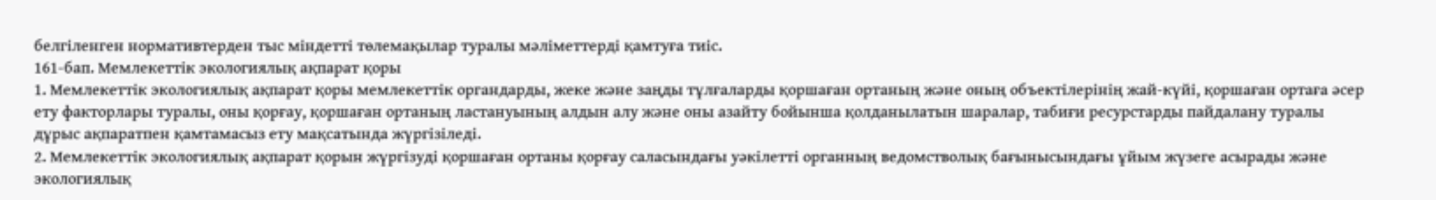белгіленген нормативтерден тыс міндетті төлемақылар туралы мәліметтерді қамтуға тиіс.
161-бап. Мемлекеттік экологиялық ақпарат қоры
1. Мемлекеттік экологиялық ақпарат қоры мемлекеттік органдарды, жеке және заңды тұлғаларды қоршаған ортаның және оның объектілерінің жай-күйі, қоршаған ортаға әсер ету факторлары туралы, оны қорғау, қоршаған ортаның ластануының алдын алу және оны азайту бойынша қолданылатын шаралар, табиғи ресурстарды пайдалану туралы дұрыс ақпаратпен қамтамасыз ету мақсатында жүргізіледі.
2. Мемлекеттік экологиялық ақпарат қорын жүргізуді қоршаған ортаны қорғау саласындағы уәкілетті органның ведомстволық бағынысындағы ұйым жүзеге асырады және экологиялық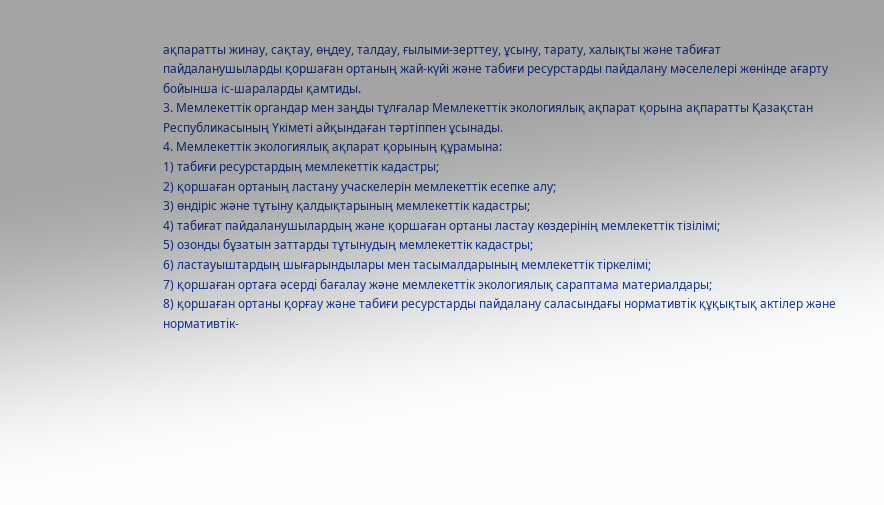ақпаратты жинау, сақтау, өңдеу, талдау, ғылыми-зерттеу, ұсыну, тарату, халықты және табиғат пайдаланушыларды қоршаған ортаның жай-күйі және табиғи ресурстарды пайдалану мәселелері жөнінде ағарту бойынша іс-шараларды қамтиды.
3. Мемлекеттік органдар мен заңды тұлғалар Мемлекеттік экологиялық ақпарат қорына ақпаратты Қазақстан Республикасының Үкіметі айқындаған тәртіппен ұсынады.
4. Мемлекеттік экологиялық ақпарат қорының құрамына:
1) табиғи ресурстардың мемлекеттік кадастры;
2) қоршаған ортаның ластану учаскелерін мемлекеттік есепке алу;
3) өндіріс және тұтыну қалдықтарының мемлекеттік кадастры;
4) табиғат пайдаланушылардың және қоршаған ортаны ластау көздерінің мемлекеттік тізілімі;
5) озонды бұзатын заттарды тұтынудың мемлекеттік кадастры;
6) ластауыштардың шығарындылары мен тасымалдарының мемлекеттік тiркелiмi;
7) қоршаған ортаға әсердi бағалау және мемлекеттiк экологиялық сараптама материалдары;
8) қоршаған ортаны қорғау және табиғи ресурстарды пайдалану саласындағы нормативтiк құқықтық актiлер және нормативтiк-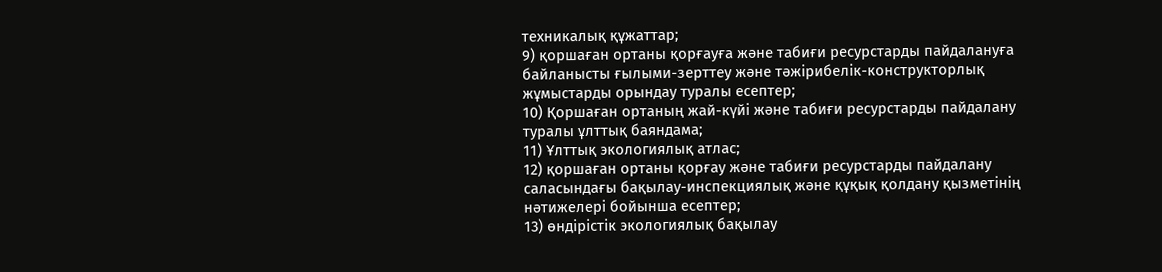техникалық құжаттар;
9) қоршаған ортаны қорғауға және табиғи ресурстарды пайдалануға байланысты ғылыми-зерттеу және тәжiрибелiк-конструкторлық жұмыстарды орындау туралы есептер;
10) Қоршаған ортаның жай-күйі және табиғи ресурстарды пайдалану туралы ұлттық баяндама;
11) Ұлттық экологиялық атлас;
12) қоршаған ортаны қорғау және табиғи ресурстарды пайдалану саласындағы бақылау-инспекциялық және құқық қолдану қызметінің нәтижелері бойынша есептер;
13) өндiрiстiк экологиялық бақылау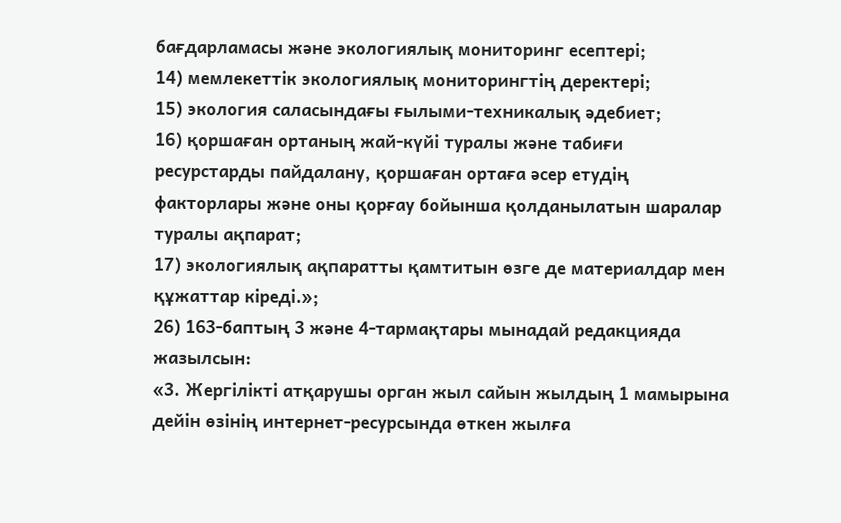бағдарламасы және экологиялық мониторинг есептері;
14) мемлекеттiк экологиялық мониторингтің деректері;
15) экология саласындағы ғылыми-техникалық әдебиет;
16) қоршаған ортаның жай-күйі туралы және табиғи ресурстарды пайдалану, қоршаған ортаға әсер етудің факторлары және оны қорғау бойынша қолданылатын шаралар туралы ақпарат;
17) экологиялық ақпаратты қамтитын өзге де материалдар мен құжаттар кіреді.»;
26) 163-баптың 3 және 4-тармақтары мынадай редакцияда жазылсын:
«3. Жергілікті атқарушы орган жыл сайын жылдың 1 мамырына дейін өзінің интернет-ресурсында өткен жылға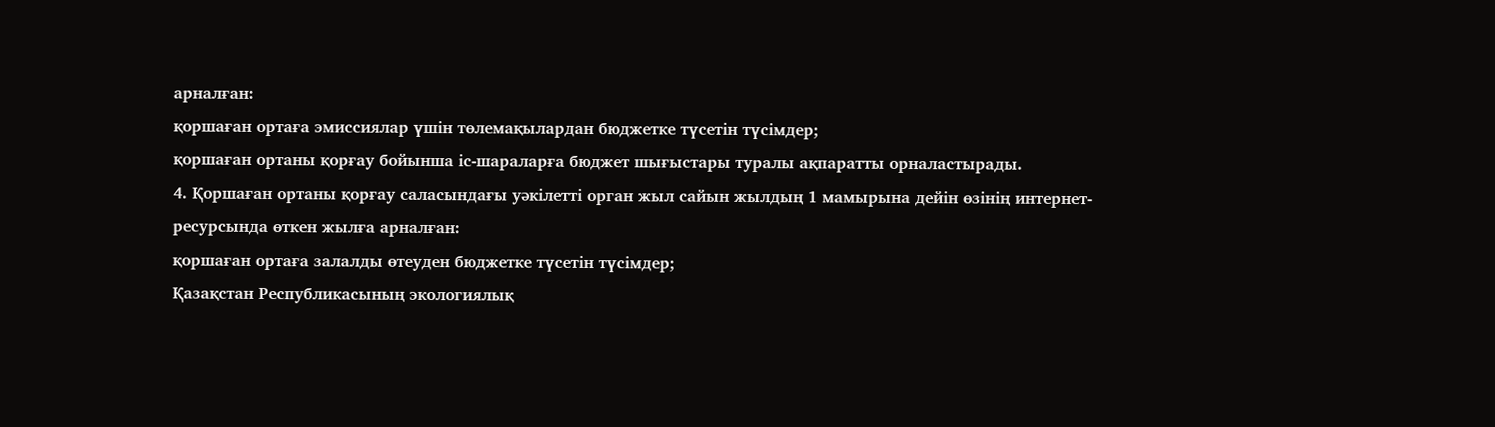арналған:
қоршаған ортаға эмиссиялар үшін төлемақылардан бюджетке түсетін түсімдер;
қоршаған ортаны қорғау бойынша іс-шараларға бюджет шығыстары туралы ақпаратты орналастырады.
4. Қоршаған ортаны қорғау саласындағы уәкілетті орган жыл сайын жылдың 1 мамырына дейін өзінің интернет-ресурсында өткен жылға арналған:
қоршаған ортаға залалды өтеуден бюджетке түсетін түсімдер;
Қазақстан Республикасының экологиялық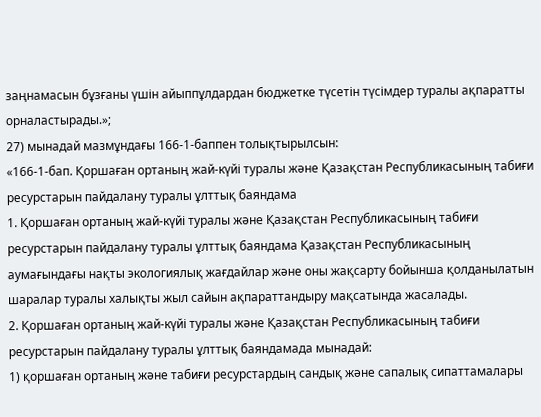заңнамасын бұзғаны үшін айыппұлдардан бюджетке түсетін түсімдер туралы ақпаратты орналастырады.»;
27) мынадай мазмұндағы 166-1-баппен толықтырылсын:
«166-1-бап. Қоршаған ортаның жай-күйі туралы және Қазақстан Республикасының табиғи ресурстарын пайдалану туралы ұлттық баяндама
1. Қоршаған ортаның жай-күйі туралы және Қазақстан Республикасының табиғи ресурстарын пайдалану туралы ұлттық баяндама Қазақстан Республикасының аумағындағы нақты экологиялық жағдайлар және оны жақсарту бойынша қолданылатын шаралар туралы халықты жыл сайын ақпараттандыру мақсатында жасалады.
2. Қоршаған ортаның жай-күйі туралы және Қазақстан Республикасының табиғи ресурстарын пайдалану туралы ұлттық баяндамада мынадай:
1) қоршаған ортаның және табиғи ресурстардың сандық және сапалық сипаттамалары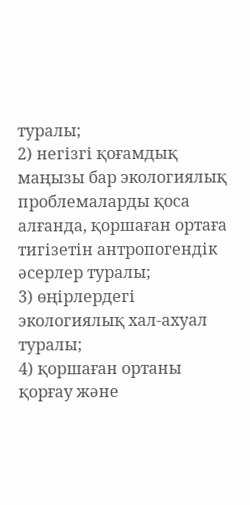туралы;
2) негізгі қоғамдық маңызы бар экологиялық проблемаларды қоса алғанда, қоршаған ортаға тигізетін антропогендік әсерлер туралы;
3) өңірлердегі экологиялық хал-ахуал туралы;
4) қоршаған ортаны қорғау және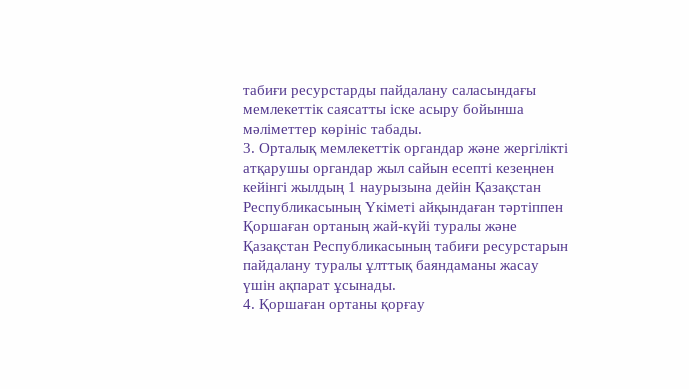табиғи ресурстарды пайдалану саласындағы мемлекеттік саясатты іске асыру бойынша мәліметтер көрініс табады.
3. Орталық мемлекеттік органдар және жергілікті атқарушы органдар жыл сайын есепті кезеңнен кейінгі жылдың 1 наурызына дейін Қазақстан Республикасының Үкіметі айқындаған тәртіппен Қоршаған ортаның жай-күйі туралы және Қазақстан Республикасының табиғи ресурстарын пайдалану туралы ұлттық баяндаманы жасау үшін ақпарат ұсынады.
4. Қоршаған ортаны қорғау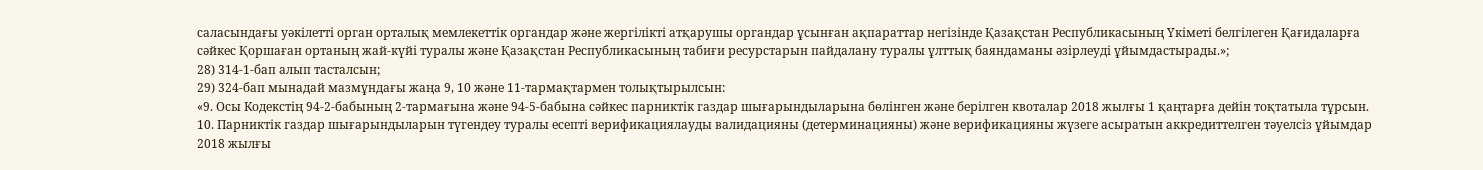саласындағы уәкілетті орган орталық мемлекеттік органдар және жергілікті атқарушы органдар ұсынған ақпараттар негізінде Қазақстан Республикасының Үкіметі белгілеген Қағидаларға сәйкес Қоршаған ортаның жай-күйі туралы және Қазақстан Республикасының табиғи ресурстарын пайдалану туралы ұлттық баяндаманы әзірлеуді ұйымдастырады.»;
28) 314-1-бап алып тасталсын;
29) 324-бап мынадай мазмұндағы жаңа 9, 10 және 11-тармақтармен толықтырылсын:
«9. Осы Кодекстің 94-2-бабының 2-тармағына және 94-5-бабына сәйкес парниктік газдар шығарындыларына бөлінген және берілген квоталар 2018 жылғы 1 қаңтарға дейін тоқтатыла тұрсын.
10. Парниктік газдар шығарындыларын түгендеу туралы есепті верификациялауды валидацияны (детерминацияны) және верификацияны жүзеге асыратын аккредиттелген тәуелсіз ұйымдар 2018 жылғы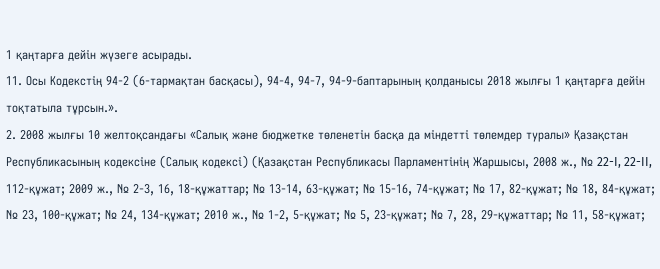1 қаңтарға дейін жүзеге асырады.
11. Осы Кодекстің 94-2 (6-тармақтан басқасы), 94-4, 94-7, 94-9-баптарының қолданысы 2018 жылғы 1 қаңтарға дейін тоқтатыла тұрсын.».
2. 2008 жылғы 10 желтоқсандағы «Салық және бюджетке төленетін басқа да міндетті төлемдер туралы» Қазақстан Республикасының кодексіне (Салық кодексі) (Қазақстан Республикасы Парламентiнiң Жаршысы, 2008 ж., № 22-I, 22-II, 112-құжат; 2009 ж., № 2-3, 16, 18-құжаттар; № 13-14, 63-құжат; № 15-16, 74-құжат; № 17, 82-құжат; № 18, 84-құжат; № 23, 100-құжат; № 24, 134-құжат; 2010 ж., № 1-2, 5-құжат; № 5, 23-құжат; № 7, 28, 29-құжаттар; № 11, 58-құжат;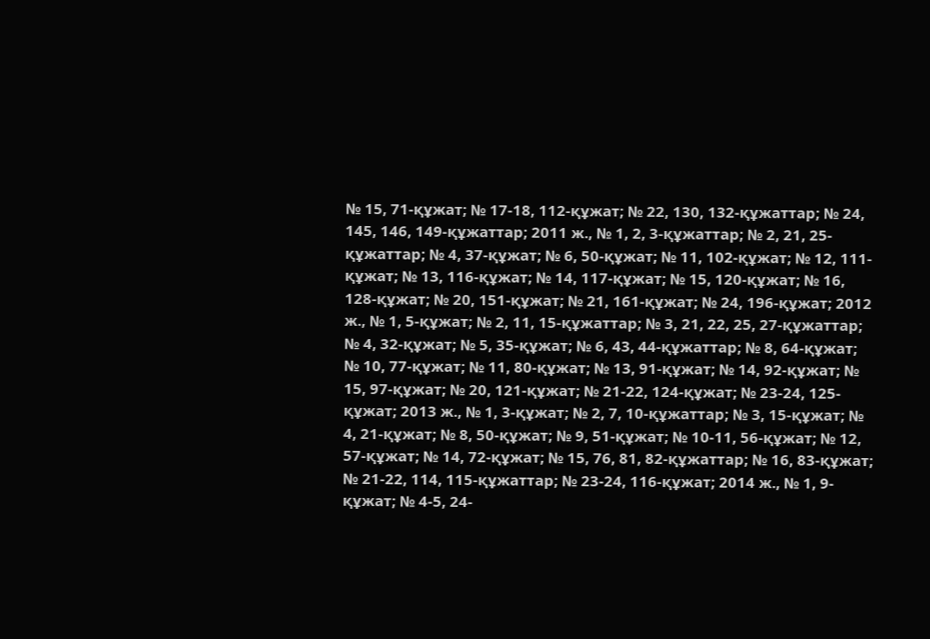№ 15, 71-құжат; № 17-18, 112-құжат; № 22, 130, 132-құжаттар; № 24, 145, 146, 149-құжаттар; 2011 ж., № 1, 2, 3-құжаттар; № 2, 21, 25-құжаттар; № 4, 37-құжат; № 6, 50-құжат; № 11, 102-құжат; № 12, 111-құжат; № 13, 116-құжат; № 14, 117-құжат; № 15, 120-құжат; № 16, 128-құжат; № 20, 151-құжат; № 21, 161-құжат; № 24, 196-құжат; 2012 ж., № 1, 5-құжат; № 2, 11, 15-құжаттар; № 3, 21, 22, 25, 27-құжаттар; № 4, 32-құжат; № 5, 35-құжат; № 6, 43, 44-құжаттар; № 8, 64-құжат; № 10, 77-құжат; № 11, 80-құжат; № 13, 91-құжат; № 14, 92-құжат; № 15, 97-құжат; № 20, 121-құжат; № 21-22, 124-құжат; № 23-24, 125-құжат; 2013 ж., № 1, 3-құжат; № 2, 7, 10-құжаттар; № 3, 15-құжат; № 4, 21-құжат; № 8, 50-құжат; № 9, 51-құжат; № 10-11, 56-құжат; № 12, 57-құжат; № 14, 72-құжат; № 15, 76, 81, 82-құжаттар; № 16, 83-құжат; № 21-22, 114, 115-құжаттар; № 23-24, 116-құжат; 2014 ж., № 1, 9-құжат; № 4-5, 24-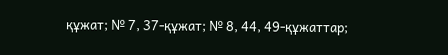құжат; № 7, 37-құжат; № 8, 44, 49-құжаттар;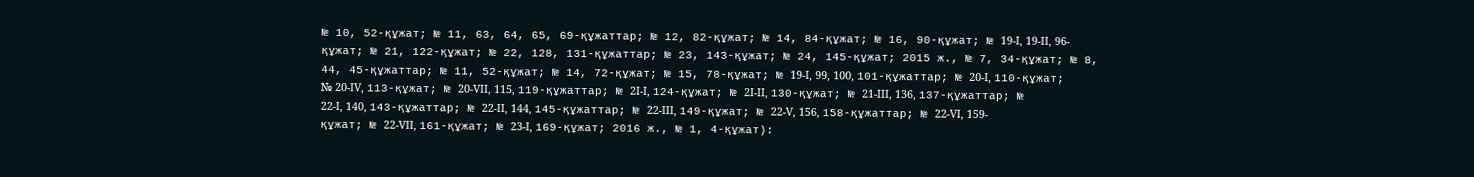№ 10, 52-құжат; № 11, 63, 64, 65, 69-құжаттар; № 12, 82-құжат; № 14, 84-құжат; № 16, 90-құжат; № 19-I, 19-II, 96-құжат; № 21, 122-құжат; № 22, 128, 131-құжаттар; № 23, 143-құжат; № 24, 145-құжат; 2015 ж., № 7, 34-құжат; № 8, 44, 45-құжаттар; № 11, 52-құжат; № 14, 72-құжат; № 15, 78-құжат; № 19-I, 99, 100, 101-құжаттар; № 20-I, 110-құжат; № 20-IV, 113-құжат; № 20-VII, 115, 119-құжаттар; № 2I-I, 124-құжат; № 2I-II, 130-құжат; № 21-III, 136, 137-құжаттар; № 22-I, 140, 143-құжаттар; № 22-II, 144, 145-құжаттар; № 22-III, 149-құжат; № 22-V, 156, 158-құжаттар; № 22-VI, 159-құжат; № 22-VII, 161-құжат; № 23-I, 169-құжат; 2016 ж., № 1, 4-құжат):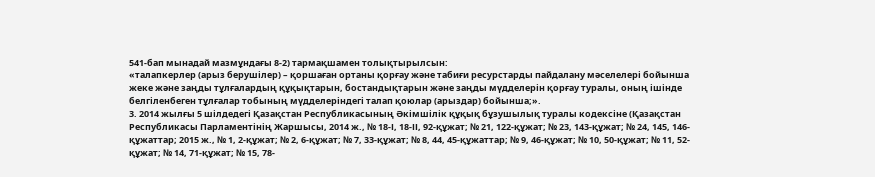541-бап мынадай мазмұндағы 8-2) тармақшамен толықтырылсын:
«талапкерлер (арыз берушілер) – қоршаған ортаны қорғау және табиғи ресурстарды пайдалану мәселелері бойынша жеке және заңды тұлғалардың құқықтарын, бостандықтарын және заңды мүдделерін қорғау туралы, оның ішінде белгіленбеген тұлғалар тобының мүдделеріндегі талап қоюлар (арыздар) бойынша;».
3. 2014 жылғы 5 шілдедегі Қазақстан Республикасының Әкімшілік құқық бұзушылық туралы кодексіне (Қазақстан Республикасы Парламентінің Жаршысы, 2014 ж., № 18-І, 18-ІІ, 92-құжат; № 21, 122-құжат; № 23, 143-құжат; № 24, 145, 146-құжаттар; 2015 ж., № 1, 2-құжат; № 2, 6-құжат; № 7, 33-құжат; № 8, 44, 45-құжаттар; № 9, 46-құжат; № 10, 50-құжат; № 11, 52-құжат; № 14, 71-құжат; № 15, 78-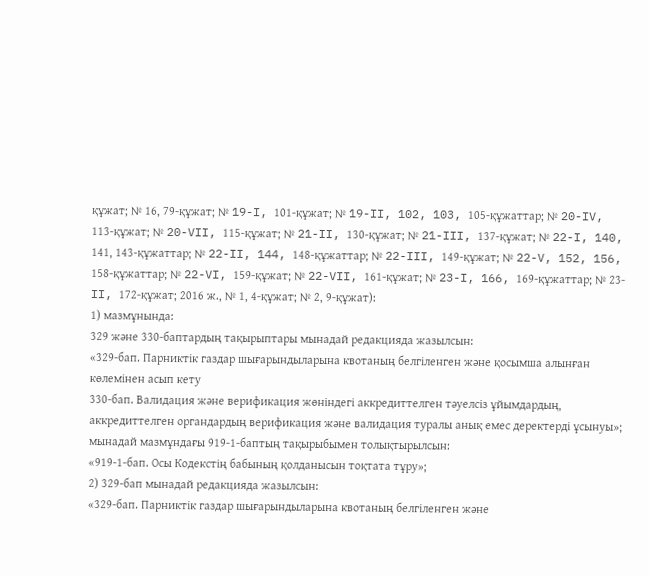құжат; № 16, 79-құжат; № 19-I, 101-құжат; № 19-II, 102, 103, 105-құжаттар; № 20-IV, 113-құжат; № 20-VII, 115-құжат; № 21-II, 130-құжат; № 21-III, 137-құжат; № 22-I, 140, 141, 143-құжаттар; № 22-II, 144, 148-құжаттар; № 22-III, 149-құжат; № 22-V, 152, 156, 158-құжаттар; № 22-VI, 159-құжат; № 22-VII, 161-құжат; № 23-I, 166, 169-құжаттар; № 23-II, 172-құжат; 2016 ж., № 1, 4-құжат; № 2, 9-құжат):
1) мазмұнында:
329 және 330-баптардың тақырыптары мынадай редакцияда жазылсын:
«329-бап. Парниктік газдар шығарындыларына квотаның белгіленген және қосымша алынған көлемінен асып кету
330-бап. Валидация және верификация жөніндегі аккредиттелген тәуелсіз ұйымдардың, аккредиттелген органдардың верификация және валидация туралы анық емес деректерді ұсынуы»;
мынадай мазмұндағы 919-1-баптың тақырыбымен толықтырылсын:
«919-1-бап. Осы Кодекстің бабының қолданысын тоқтата тұру»;
2) 329-бап мынадай редакцияда жазылсын:
«329-бап. Парниктік газдар шығарындыларына квотаның белгіленген және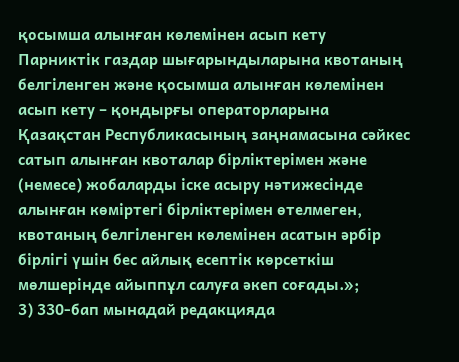қосымша алынған көлемінен асып кету
Парниктік газдар шығарындыларына квотаның белгіленген және қосымша алынған көлемінен асып кету – қондырғы операторларына Қазақстан Республикасының заңнамасына сәйкес сатып алынған квоталар бірліктерімен және (немесе) жобаларды іске асыру нәтижесінде алынған көміртегі бірліктерімен өтелмеген, квотаның белгіленген көлемінен асатын әрбір бірлігі үшін бес айлық есептік көрсеткіш мөлшерінде айыппұл салуға әкеп соғады.»;
3) 330-бап мынадай редакцияда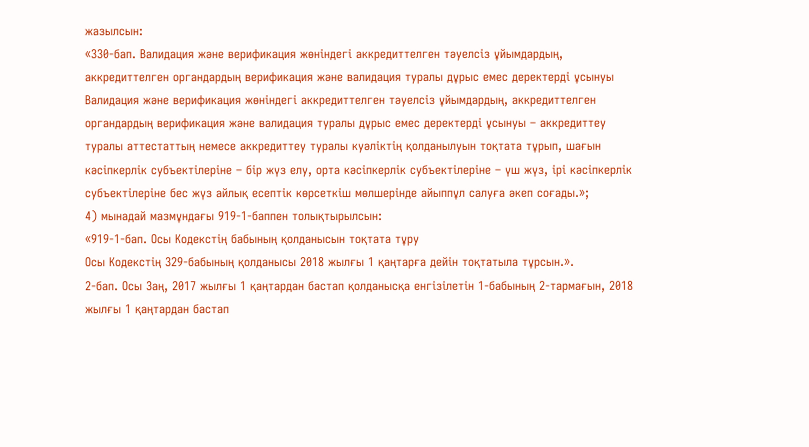жазылсын:
«330-бап. Валидация және верификация жөніндегі аккредиттелген тәуелсіз ұйымдардың, аккредиттелген органдардың верификация және валидация туралы дұрыс емес деректерді ұсынуы
Валидация және верификация жөніндегі аккредиттелген тәуелсіз ұйымдардың, аккредиттелген органдардың верификация және валидация туралы дұрыс емес деректерді ұсынуы – аккредиттеу туралы аттестаттың немесе аккредиттеу туралы куәліктің қолданылуын тоқтата тұрып, шағын кәсіпкерлік субъектілеріне – бір жүз елу, орта кәсiпкерлiк субъектiлерiне – үш жүз, iрi кәсiпкерлiк субъектiлерiне бес жүз айлық есептік көрсеткіш мөлшерiнде айыппұл салуға әкеп соғады.»;
4) мынадай мазмұндағы 919-1-баппен толықтырылсын:
«919-1-бап. Осы Кодекстің бабының қолданысын тоқтата тұру
Осы Кодекстің 329-бабының қолданысы 2018 жылғы 1 қаңтарға дейін тоқтатыла тұрсын.».
2-бап. Осы Заң, 2017 жылғы 1 қаңтардан бастап қолданысқа енгізілетін 1-бабының 2-тармағын, 2018 жылғы 1 қаңтардан бастап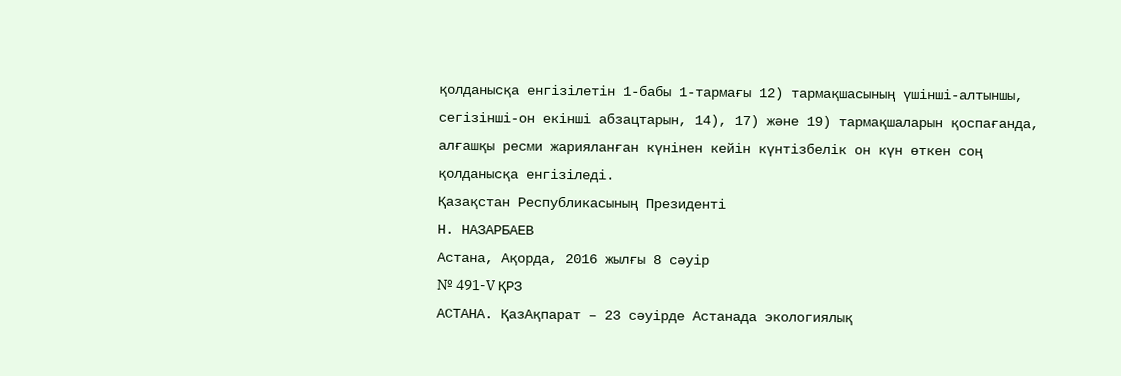қолданысқа енгізілетін 1-бабы 1-тармағы 12) тармақшасының үшінші-алтыншы, сегізінші-он екінші абзацтарын, 14), 17) және 19) тармақшаларын қоспағанда, алғашқы ресми жарияланған күнінен кейін күнтізбелік он күн өткен соң қолданысқа енгізiледi.
Қазақстан Республикасының Президенті
Н. НАЗАРБАЕВ
Астана, Ақорда, 2016 жылғы 8 сәуір
№ 491-V ҚРЗ
АСТАНА. ҚазАқпарат – 23 сәуірде Астанада экологиялық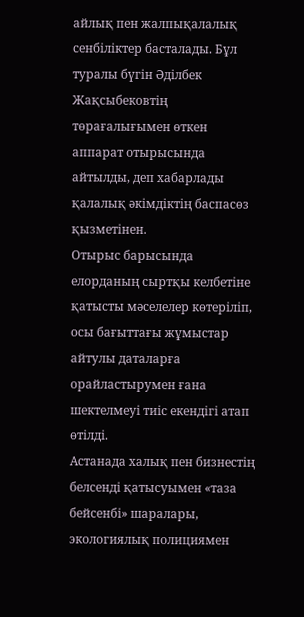айлық пен жалпықалалық сенбіліктер басталады. Бұл туралы бүгін Әділбек Жақсыбековтің төрағалығымен өткен аппарат отырысында айтылды, деп хабарлады қалалық әкімдіктің баспасөз қызметінен.
Отырыс барысында елорданың сыртқы келбетіне қатысты мәселелер көтеріліп, осы бағыттағы жұмыстар айтулы даталарға орайластырумен ғана шектелмеуі тиіс екендігі атап өтілді.
Астанада халық пен бизнестің белсенді қатысуымен «таза бейсенбі» шаралары, экологиялық полициямен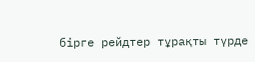бірге рейдтер тұрақты түрде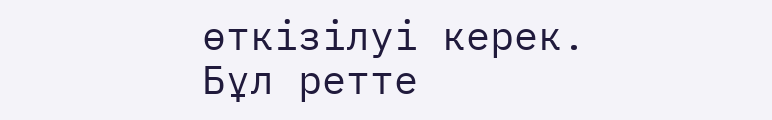өткізілуі керек.
Бұл ретте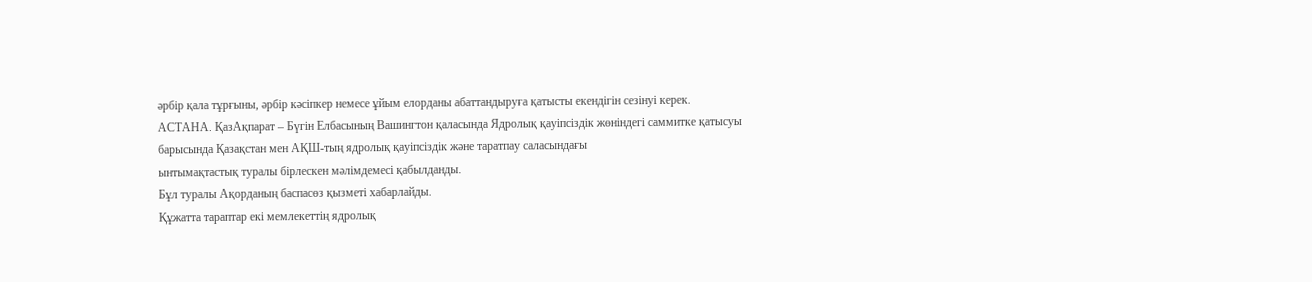әрбір қала тұрғыны, әрбір кәсіпкер немесе ұйым елорданы абаттандыруға қатысты екендігін сезінуі керек.
АСТАНА. ҚазАқпарат – Бүгін Елбасының Вашингтон қаласында Ядролық қауіпсіздік жөніндегі саммитке қатысуы барысында Қазақстан мен АҚШ-тың ядролық қауіпсіздік және таратпау саласындағы
ынтымақтастық туралы бірлескен мәлімдемесі қабылданды.
Бұл туралы Ақорданың баспасөз қызметі хабарлайды.
Құжатта тараптар екі мемлекеттің ядролық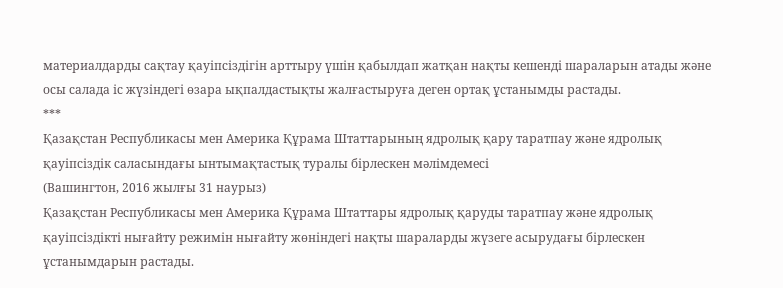материалдарды сақтау қауіпсіздігін арттыру үшін қабылдап жатқан нақты кешенді шараларын атады және осы салада іс жүзіндегі өзара ықпалдастықты жалғастыруға деген ортақ ұстанымды растады.
***
Қазақстан Республикасы мен Америка Құрама Штаттарының ядролық қару таратпау және ядролық қауіпсіздік саласындағы ынтымақтастық туралы бірлескен мәлімдемесі
(Вашингтон, 2016 жылғы 31 наурыз)
Қазақстан Республикасы мен Америка Құрама Штаттары ядролық қаруды таратпау және ядролық қауіпсіздікті нығайту режимін нығайту жөніндегі нақты шараларды жүзеге асырудағы бірлескен ұстанымдарын растады.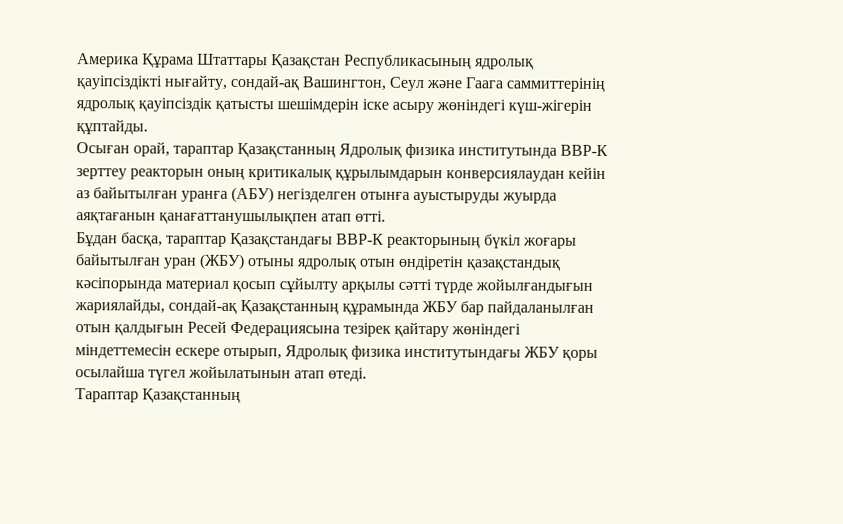Америка Құрама Штаттары Қазақстан Республикасының ядролық қауіпсіздікті нығайту, сондай-ақ Вашингтон, Сеул және Гаага саммиттерінің ядролық қауіпсіздік қатысты шешімдерін іске асыру жөніндегі күш-жігерін құптайды.
Осыған орай, тараптар Қазақстанның Ядролық физика институтында ВВР-К зерттеу реакторын оның критикалық құрылымдарын конверсиялаудан кейін аз байытылған уранға (АБУ) негізделген отынға ауыстыруды жуырда аяқтағанын қанағаттанушылықпен атап өтті.
Бұдан басқа, тараптар Қазақстандағы ВВР-К реакторының бүкіл жоғары байытылған уран (ЖБУ) отыны ядролық отын өндіретін қазақстандық кәсіпорында материал қосып сұйылту арқылы сәтті түрде жойылғандығын жариялайды, сондай-ақ Қазақстанның құрамында ЖБУ бар пайдаланылған отын қалдығын Ресей Федерациясына тезірек қайтару жөніндегі міндеттемесін ескере отырып, Ядролық физика институтындағы ЖБУ қоры осылайша түгел жойылатынын атап өтеді.
Тараптар Қазақстанның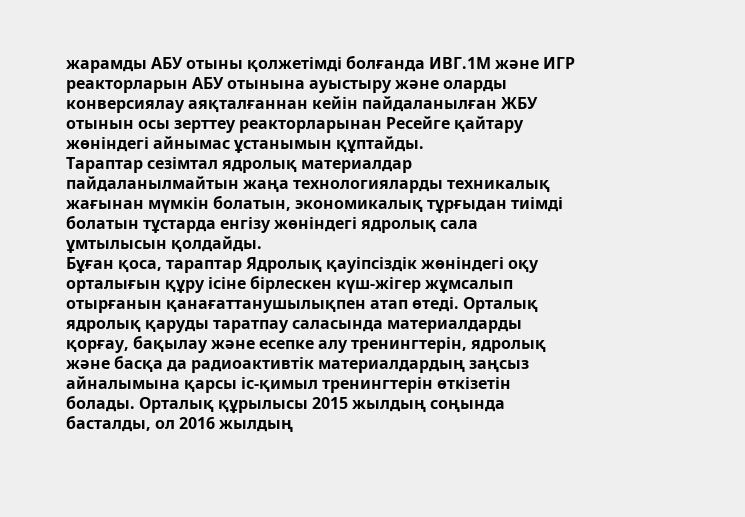жарамды АБУ отыны қолжетімді болғанда ИВГ.1М және ИГР реакторларын АБУ отынына ауыстыру және оларды конверсиялау аяқталғаннан кейін пайдаланылған ЖБУ отынын осы зерттеу реакторларынан Ресейге қайтару жөніндегі айнымас ұстанымын құптайды.
Тараптар сезімтал ядролық материалдар пайдаланылмайтын жаңа технологияларды техникалық жағынан мүмкін болатын, экономикалық тұрғыдан тиімді болатын тұстарда енгізу жөніндегі ядролық сала ұмтылысын қолдайды.
Бұған қоса, тараптар Ядролық қауіпсіздік жөніндегі оқу орталығын құру ісіне бірлескен күш-жігер жұмсалып отырғанын қанағаттанушылықпен атап өтеді. Орталық ядролық қаруды таратпау саласында материалдарды қорғау, бақылау және есепке алу тренингтерін, ядролық және басқа да радиоактивтік материалдардың заңсыз айналымына қарсы іс-қимыл тренингтерін өткізетін болады. Орталық құрылысы 2015 жылдың соңында басталды, ол 2016 жылдың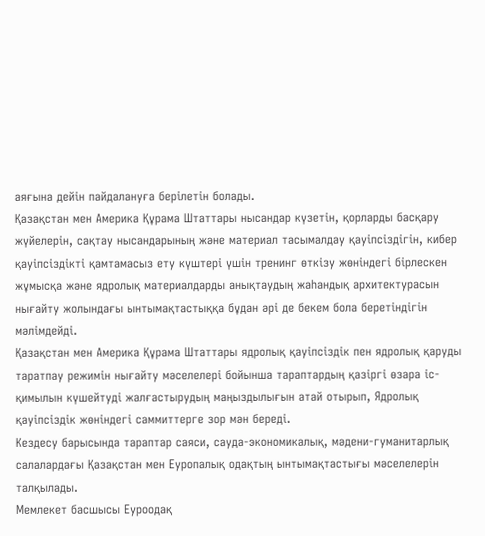аяғына дейін пайдалануға берілетін болады.
Қазақстан мен Америка Құрама Штаттары нысандар күзетін, қорларды басқару жүйелерін, сақтау нысандарының және материал тасымалдау қауіпсіздігін, кибер қауіпсіздікті қамтамасыз ету күштері үшін тренинг өткізу жөніндегі бірлескен жұмысқа және ядролық материалдарды анықтаудың жаһандық архитектурасын нығайту жолындағы ынтымақтастыққа бұдан әрі де бекем бола беретіндігін мәлімдейді.
Қазақстан мен Америка Құрама Штаттары ядролық қауіпсіздік пен ядролық қаруды таратпау режимін нығайту мәселелері бойынша тараптардың қазіргі өзара іс-қимылын күшейтуді жалғастырудың маңыздылығын атай отырып, Ядролық қауіпсіздік жөніндегі саммиттерге зор мән береді.
Кездесу барысында тараптар саяси, сауда-экономикалық, мәдени-гуманитарлық салалардағы Қазақстан мен Еуропалық одақтың ынтымақтастығы мәселелерін талқылады.
Мемлекет басшысы Еуроодақ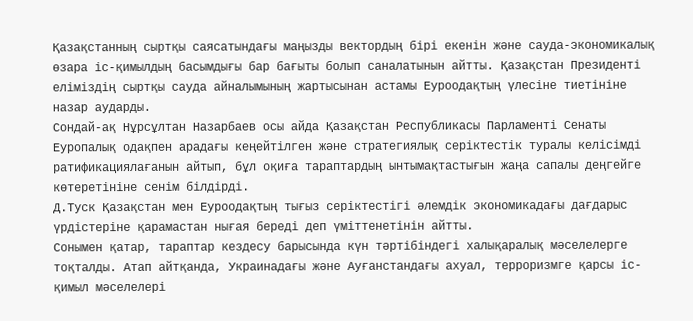Қазақстанның сыртқы саясатындағы маңызды вектордың бірі екенін және сауда-экономикалық өзара іс-қимылдың басымдығы бар бағыты болып саналатынын айтты. Қазақстан Президенті еліміздің сыртқы сауда айналымының жартысынан астамы Еуроодақтың үлесіне тиетініне назар аударды.
Сондай-ақ Нұрсұлтан Назарбаев осы айда Қазақстан Республикасы Парламенті Сенаты Еуропалық одақпен арадағы кеңейтілген және стратегиялық серіктестік туралы келісімді ратификациялағанын айтып, бұл оқиға тараптардың ынтымақтастығын жаңа сапалы деңгейге көтеретініне сенім білдірді.
Д.Туск Қазақстан мен Еуроодақтың тығыз серіктестігі әлемдік экономикадағы дағдарыс үрдістеріне қарамастан нығая береді деп үміттенетінін айтты.
Сонымен қатар, тараптар кездесу барысында күн тәртібіндегі халықаралық мәселелерге тоқталды. Атап айтқанда, Украинадағы және Ауғанстандағы ахуал, терроризмге қарсы іс-қимыл мәселелері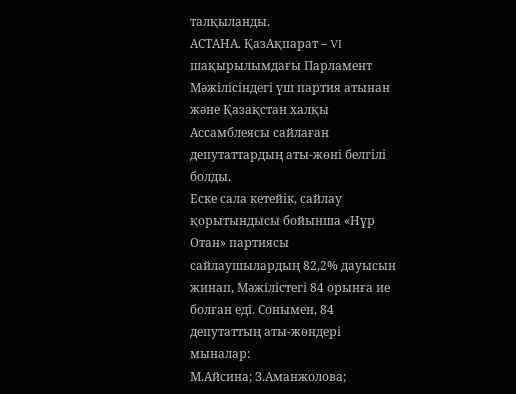талқыланды.
АСТАНА. ҚазАқпарат – VI шақырылымдағы Парламент Мәжілісіндегі үш партия атынан және Қазақстан халқы Ассамблеясы сайлаған депутаттардың аты-жөні белгілі болды.
Еске сала кетейік, сайлау қорытындысы бойынша «Нұр Отан» партиясы сайлаушылардың 82,2% дауысын жинап, Мәжілістегі 84 орынға ие болған еді. Сонымен, 84 депутаттың аты-жөндері мыналар:
М.Айсина; З.Аманжолова;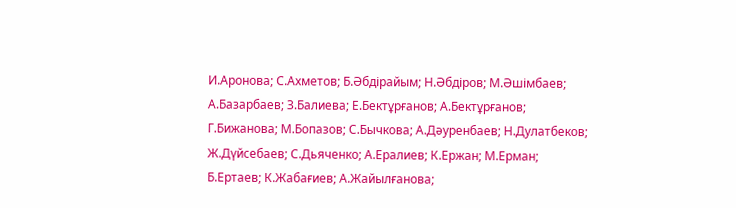И.Аронова; С.Ахметов; Б.Әбдірайым; Н.Әбдіров; М.Әшімбаев; А.Базарбаев; З.Балиева; Е.Бектұрғанов; А.Бектұрғанов; Г.Бижанова; М.Бопазов; С.Бычкова; А.Дәуренбаев; Н.Дулатбеков; Ж.Дүйсебаев; С.Дьяченко; А.Ералиев; К.Ержан; М.Ерман; Б.Ертаев; К.Жабағиев; А.Жайылғанова;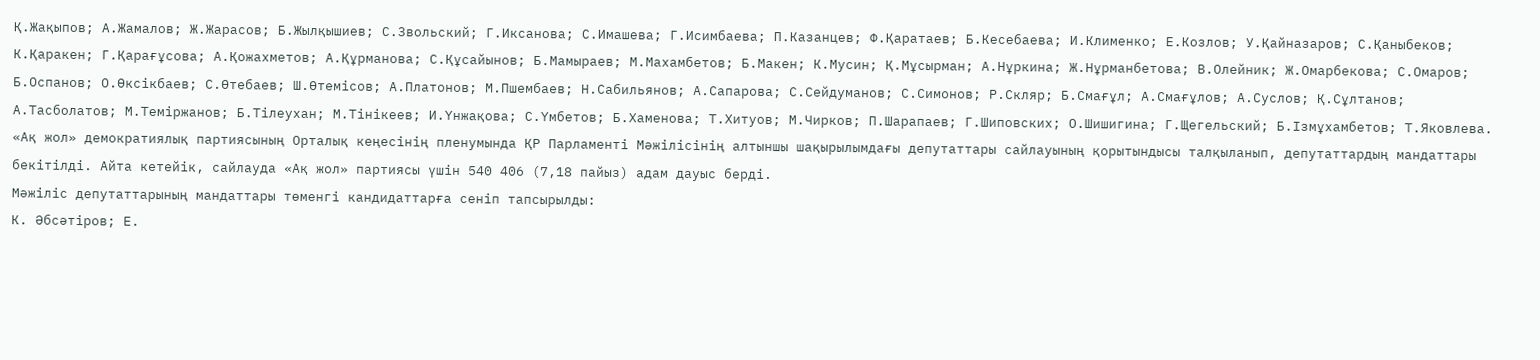Қ.Жақыпов; А.Жамалов; Ж.Жарасов; Б.Жылқышиев; С.Звольский; Г.Иксанова; С.Имашева; Г.Исимбаева; П.Казанцев; Ф.Қаратаев; Б.Кесебаева; И.Клименко; Е.Козлов; У.Қайназаров; С.Қаныбеков; К.Қаракен; Г.Қарағұсова; А.Қожахметов; А.Құрманова; С.Құсайынов; Б.Мамыраев; М.Махамбетов; Б.Макен; К.Мусин; Қ.Мұсырман; А.Нұркина; Ж.Нұрманбетова; В.Олейник; Ж.Омарбекова; С.Омаров; Б.Оспанов; О.Өксікбаев; С.Өтебаев; Ш.Өтемісов; А.Платонов; М.Пшембаев; Н.Сабильянов; А.Сапарова; С.Сейдуманов; С.Симонов; Р.Скляр; Б.Смағұл; А.Смағұлов; А.Суслов; Қ.Сұлтанов; А.Тасболатов; М.Теміржанов; Б.Тілеухан; М.Тінікеев; И.Үнжақова; С.Үмбетов; Б.Хаменова; Т.Хитуов; М.Чирков; П.Шарапаев; Г.Шиповских; О.Шишигина; Г.Щегельский; Б.Ізмұхамбетов; Т.Яковлева.
«Ақ жол» демократиялық партиясының Орталық кеңесінің пленумында ҚР Парламенті Мәжілісінің алтыншы шақырылымдағы депутаттары сайлауының қорытындысы талқыланып, депутаттардың мандаттары бекітілді. Айта кетейік, сайлауда «Ақ жол» партиясы үшін 540 406 (7,18 пайыз) адам дауыс берді.
Мәжіліс депутаттарының мандаттары төменгі кандидаттарға сеніп тапсырылды:
К. Әбсәтіров; Е.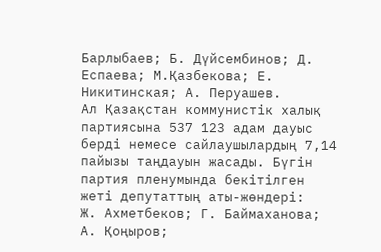Барлыбаев; Б. Дүйсембинов; Д. Еспаева; М.Қазбекова; Е. Никитинская; А. Перуашев.
Ал Қазақстан коммунистік халық партиясына 537 123 адам дауыс берді немесе сайлаушылардың 7,14 пайызы таңдауын жасады. Бүгін партия пленумында бекітілген жеті депутаттың аты-жөндері:
Ж. Ахметбеков; Г. Баймаханова; А. Қоңыров;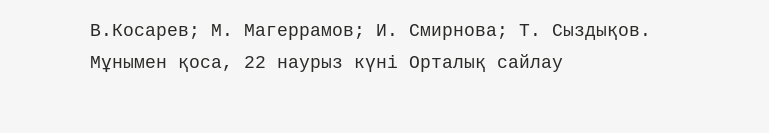В.Косарев; М. Магеррамов; И. Смирнова; Т. Сыздықов.
Мұнымен қоса, 22 наурыз күні Орталық сайлау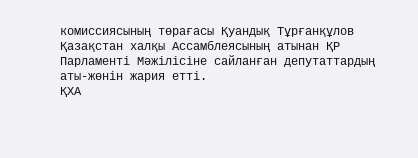комиссиясының төрағасы Қуандық Тұрғанқұлов Қазақстан халқы Ассамблеясының атынан ҚР Парламенті Мәжілісіне сайланған депутаттардың аты-жөнін жария етті.
ҚХА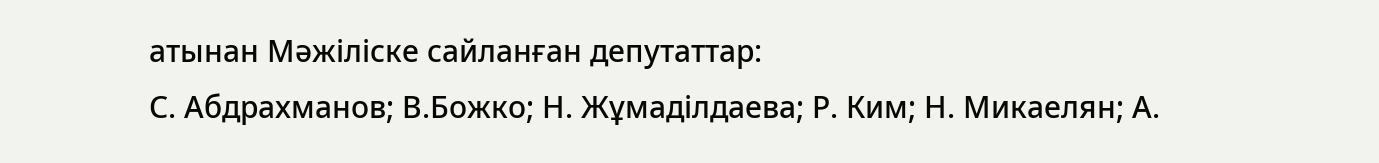атынан Мәжіліске сайланған депутаттар:
С. Абдрахманов; В.Божко; Н. Жұмаділдаева; Р. Ким; Н. Микаелян; А.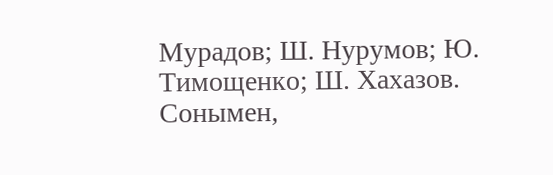Мурадов; Ш. Нурумов; Ю. Тимощенко; Ш. Хахазов.
Сонымен,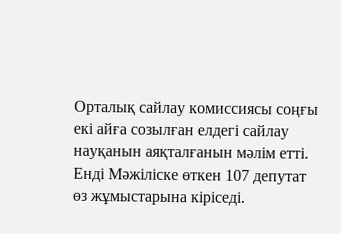Орталық сайлау комиссиясы соңғы екі айға созылған елдегі сайлау науқанын аяқталғанын мәлім етті. Енді Мәжіліске өткен 107 депутат өз жұмыстарына кіріседі.